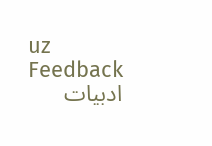uz
Feedback
ادبیات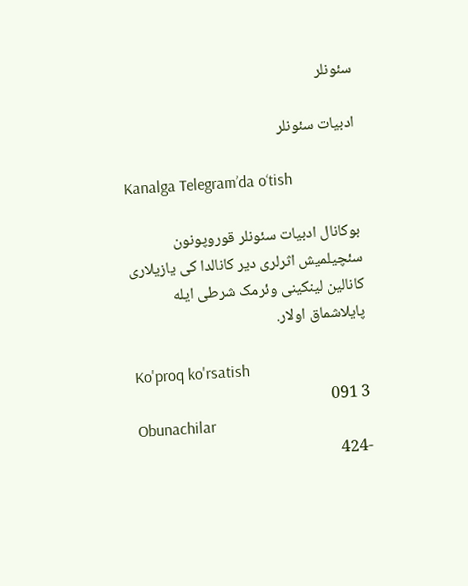سئونلر

ادبیات سئونلر

Kanalga Telegram’da o‘tish

بوکانال ادبیات سئونلر قوروپونون سئچیلمیش اثرلری دیر کانالدا کی یازیلاری کانالین لینکینی وئرمک شرطی ایله پایلاشماق اولار.

Ko'proq ko'rsatish
3 091
Obunachilar
-424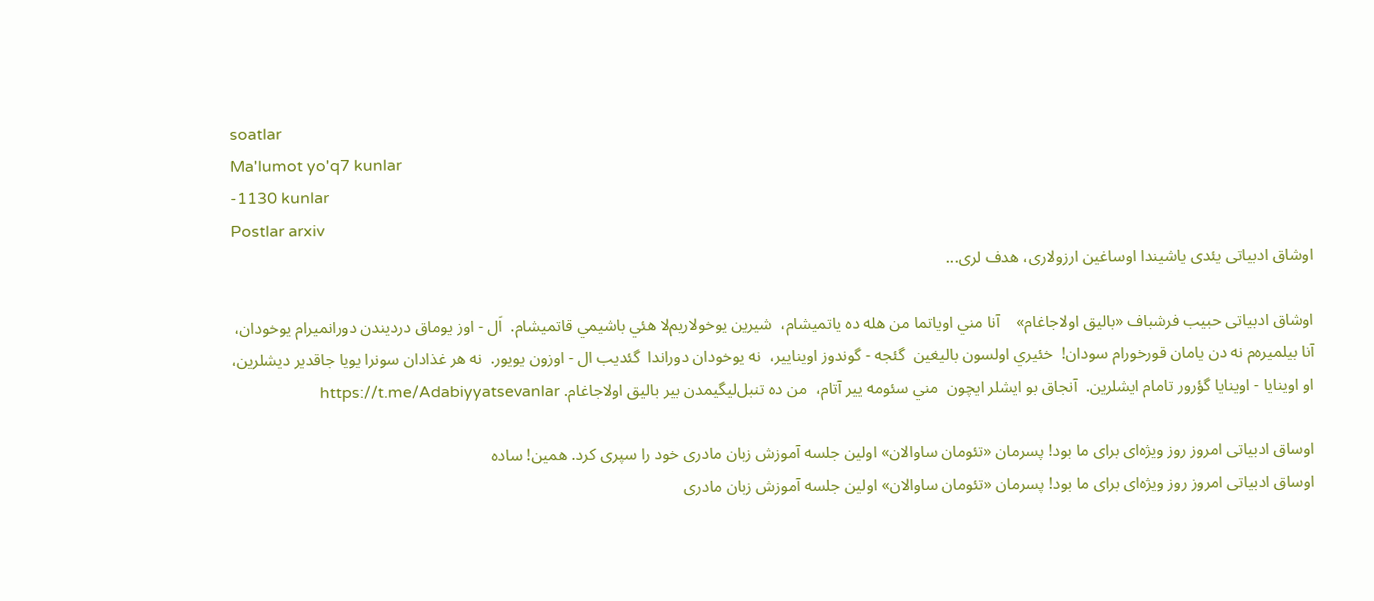soatlar
Ma'lumot yo'q7 kunlar
-1130 kunlar
Postlar arxiv
اوشاق ادبیاتی یئدی یاشیندا اوساغین ارزولاری، هدف لری...

اوشاق ادبیاتی حبیب فرشباف «باليق‌ اولاجاغام‌»    آنا مني‌ اوياتما من‌ هله‌ ده‌ ياتميشام‌،  شيرين‌ يوخولاريم‌لا هئي‌ باشيمي‌ قاتميشام‌.  اَل‌ - اوز يوماق‌ درديندن‌ دورانميرام‌ يوخودان‌،  آنا بيلميره‌م‌ نه‌ دن‌ يامان‌ قورخورام‌ سودان‌!  خئيري‌ اولسون‌ باليغين‌  گئجه‌ - گوندوز اوينايير،  نه‌ يوخودان‌ دوراندا  گئديب‌ ال‌ - اوزون‌ يويور.  نه‌ هر غذادان‌ سونرا يويا جاقدير ديشلرين‌،  او اوينايا - اوينايا گؤرور تامام‌ ايشلرين‌.  آنجاق‌ بو ايشلر ايچون‌  مني‌ سئومه‌ يير آتام‌،  من‌ ده‌ تنبل‌ليگيمدن‌ بير باليق‌ اولاجاغام‌. https://t.me/Adabiyyatsevanlar

اوساق ادبیاتی امروز روز ویژه‌ای برای ما بود! پسرمان «تئومان ساوالان» اولین جلسه آموزش زبان مادری خود را سپری کرد. همین! ساده
اوساق ادبیاتی امروز روز ویژه‌ای برای ما بود! پسرمان «تئومان ساوالان» اولین جلسه آموزش زبان مادری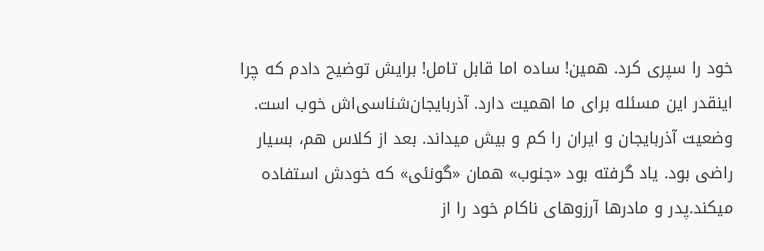خود را سپری کرد. همین! ساده اما قابل تامل! برایش توضیح دادم که چرا اینقدر این‌ مسئله برای ما اهمیت دارد. آذربایجان‌شناسی‌اش خوب است. وضعیت آذربایجان و ایران را کم و بیش میداند. بعد از کلاس هم، بسیار راضی بود. یاد گرفته بود «جنوب» همان «گونئی» که خودش استفاده میکند.پدر و مادرها آرزوهای ناکام خود را از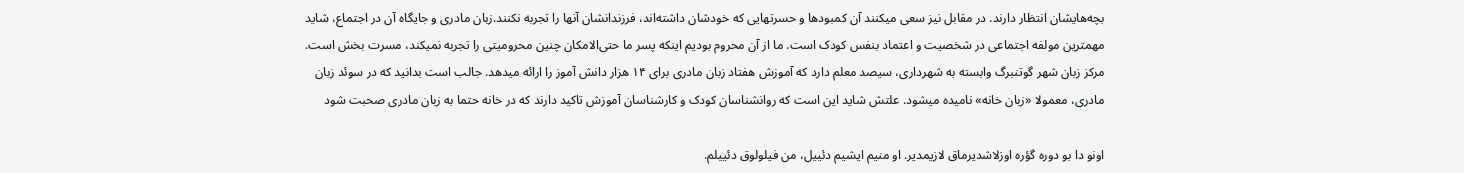بچه‌هایشان انتظار دارند. در مقابل نیز سعی میکنند آن کمبودها و حسرتهایی که خودشان داشته‌اند، فرزندانشان آنها را تجربه نکنند.زبان مادری و جایگاه آن در اجتماع، شاید مهمترین مولفه اجتماعی در شخصیت و اعتماد بنفس کودک است. ما از آن محروم بودیم اینکه پسر ما حتی‌الامکان چنین محرومیتی را تجربه نمیکند، مسرت بخش است. مرکز زبان شهر گوتنبرگ وابسته به شهرداری، سیصد معلم دارد که آموزش هفتاد زبان مادری برای ۱۴ هزار دانش آموز را ارائه میدهد. جالب است بدانید که در سوئد زبان مادری، معمولا «زبان خانه» نامیده میشود. علتش شاید این است که روانشناسان کودک و کارشناسان آموزش تاکید دارند که در خانه حتما به زبان مادری صحبت شود

اونو دا بو دوره گؤره اوزلاشدیرماق لازیمدیر. او منیم ایشیم دئییل، من فیلولوق دئییلم.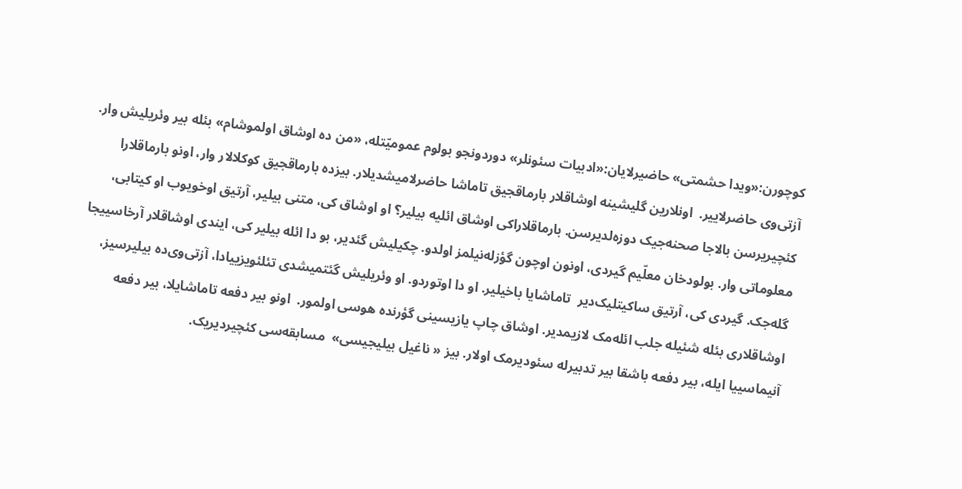کوچورن:«ویدا حشمتی» حاضیرلایان:«ادبیات سئونلر» دوردونجو بولوم عمومیّتله، «من ده اوشاق اولموشام» بئله بیر وئریلیش وار. آزتی‌وی حاضرلاییر.  اونلارین گلیشینه اوشاقلار بارماقجیق تاماشا حاضرلامیشدیلار. بیزده بارماقجیق کوکلالار وار، اونو بارماقلارا کئچیریرسن بالاجا صحنه‌‌جیک دوزه‌لدیرسن. بارماقلاراکی اوشاق ائلیه بیلیر؟ او اوشاق کی، متنی بیلیر، آرتیق اوخویوب او کیتابی، معلوماتی وار. بولودخان معلّیم گیردی، اونون اوچون گؤزله‌نیلمز اولدو. چکیلیش گئدیر، بو دا ائله بیلیر کی، ایندی اوشاقلار آرخاسییجا گله‌جک. گیردی کی، آرتیق ساکیتلیک‌دیر  تاماشایا باخیلیر. او دا اوتوردو. او وئریلیش گئتمیشدی تئلئویزییادا، آزتی‌وی‌ده بیلیرسیز، اوشاقلاری بئله شئیله جلب ائله‌مک لازیمدیر. اوشاق چاپ یازیسینی گؤرنده هوسی اولمور.  اونو بیر دفعه‌ تاماشایلا، بیر دفعه‌ آنیماسییا ایله، بیر دفعه‌ باشقا بیر تدبیرله سئودیرمک اولار. بیز « ناغیل بیلیجیسی»  مسابقه‌سی کئچیردیریک.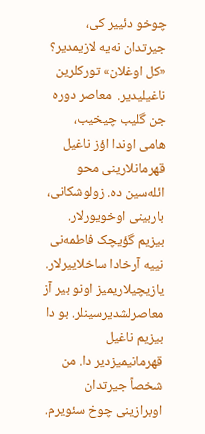چوخو دئییر کی، جیرتدان نه‌یه لازیمدیر؟ «کل اوغلان» تورکلرین ناغیلیدیر.  معاصر دوره جن گلیب چیخیب، هامی اوندا اؤز ناغیل قهرمانلارینی محو ائله‌سین ده. زولوشکانی، باربینی اوخویورلار. بیزیم گؤیچک فاطمه‌نی نییه آرخادا ساخلاییرلار. یازیچیلاریمیز اونو بیر آز معاصرلشدیرسینلر. بو دا بیزیم ناغیل قهرمانیمیزدیر دا. من شخصاً جیرتدان اوبرازینی چوخ سئویرم.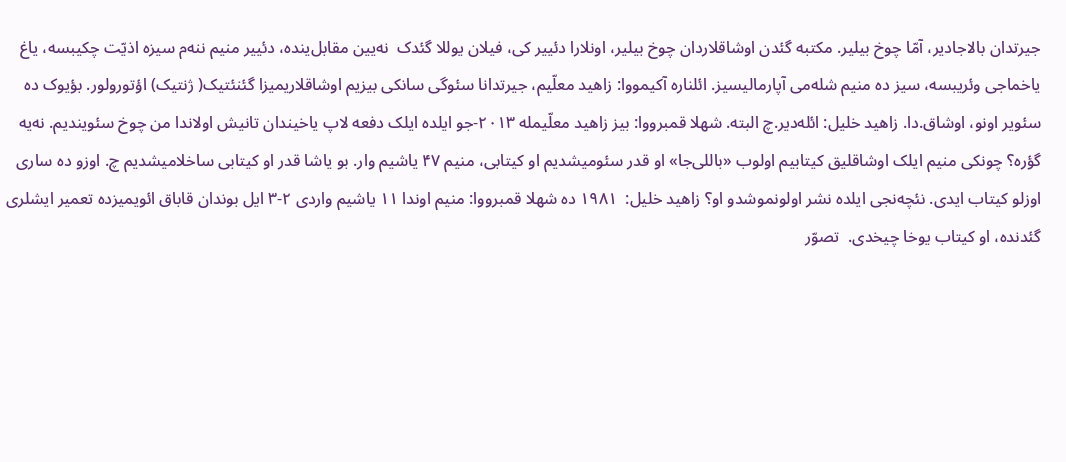جیرتدان بالاجادیر، آمّا چوخ بیلیر. مکتبه گئدن اوشاقلاردان چوخ بیلیر، اونلارا دئییر کی، فیلان یوللا گئدک  نه‌یین مقابل‌ینده، دئییر منیم ننه‌م سیزه اذيّت چکیبسه، یاغ یاخماجی وئریبسه، سیز ده منیم شله‌می آپارمالیسیز. ائلناره آکیمووا: زاهید معلّیم، جیرتدانا سئوگی سانکی بیزیم اوشاقلاریمیزا گئنئتیک( ژنتیک) اؤتورولور. بؤیوک ده سئویر اونو، اوشاق.دا. زاهید خلیل: ائله‌دیر.چ البته‌‌. شهلا قمبرووا: بیز زاهید معلّیمله ۲۰۱۳-جو ایلده ایلک دفعه‌ لاپ یاخیندان تانیش اولاندا من چوخ سئویندیم. نه‌یه گؤره؟ چونکی منیم ایلک اوشاقلیق کیتابیم اولوب «باللی‌جا» او قدر سئومیشدیم او کیتابی، منیم ۴۷ یاشیم وار. بو یاشا قدر او کیتابی ساخلامیشدیم چ. اوزو ده ساری اوزلو کیتاب ایدی. نئچه‌نجی ایلده نشر اولونموشدو او؟ زاهید خلیل:  ۱۹۸۱ ده شهلا قمبرووا: منیم اوندا ۱۱ یاشیم واردی ۲-۳ ایل بوندان قاباق ائویمیزده تعمیر ایشلری گئدنده، او کیتاب یوخا چیخدی.  تصوّر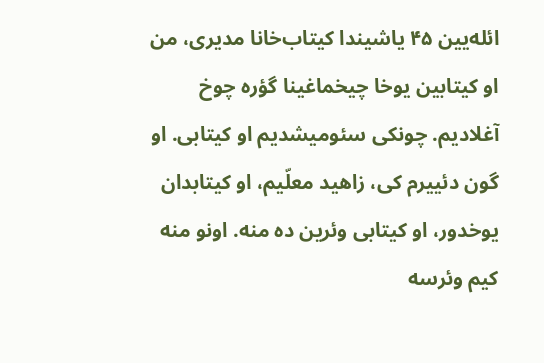ائله‌یین ۴۵ یاشیندا کیتاب‌خانا مدیری، من او کیتابین یوخا چیخماغینا گؤره چوخ آغلادیم. چونکی سئومیشدیم او کیتابی. او گون دئییرم کی، زاهید معلّیم، او کیتابدان یوخدور، او کیتابی وئرین ده منه. اونو منه کیم وئرسه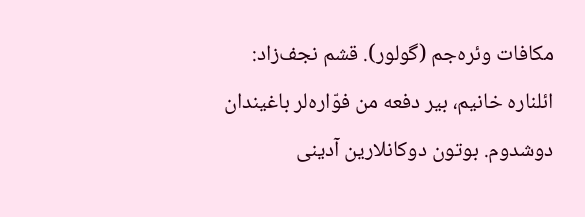مکافات وئره‌جم (گولور). قشم نجف‌زاد: ائلناره خانیم، بیر دفعه‌ من فوّاره‌لر باغیندان دوشدوم. بوتون دوکانلارین آدینی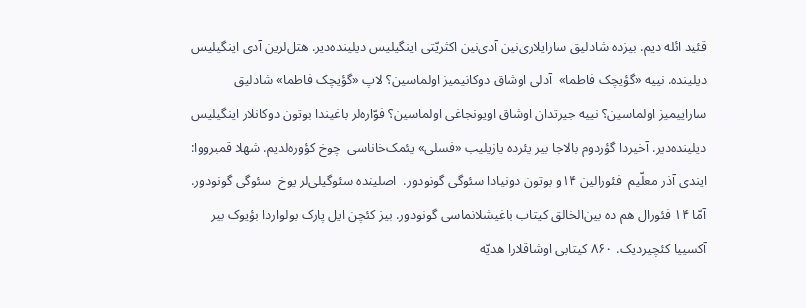قئید ائله دیم. بیزده شادلیق سارایلاری‌نین آدی‌نین اکثريّتی اینگیلیس دیلینده‌دیر. هتل‌لرین آدی اینگیلیس دیلینده. نییه «گؤیچک فاطما»  آدلی اوشاق دوکانیمیز اولماسین؟ لاپ «گؤیچک فاطما» شادلیق ساراییمیز اولماسین؟ نییه جیرتدان اوشاق اویونجاغی اولماسین؟ فوّاره‌لر باغیندا بوتون دوکانلار اینگیلیس دیلینده‌دیر. آخیردا گؤردوم بالاجا بیر یئرده یازیلیب «فسلی» یئمک‌خاناسی  چوخ کؤوره‌لدیم. شهلا قمبرووا: ایندی آذر معلّیم  فئورالین ۱۴و بوتون دونیادا سئوگی گونودور.  اصلینده سئوگیلی‌لر یوخ  سئوگی گونودور. آمّا ۱۴ فئورال هم ده بین‌الخالق کیتاب باغیشلانماسی گونودور. بیز کئچن ایل پارک بولواردا بؤیوک بیر آکسییا کئچیردیک. ۸۶۰ کیتابی اوشاقلارا هديّه‌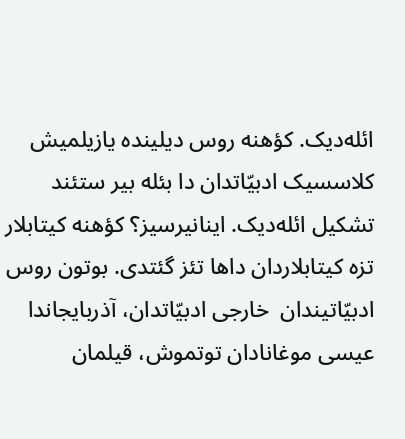ائله‌دیک. کؤهنه روس دیلینده یازیلمیش کلاسسیک ادبيّاتدان دا بئله بیر ستئند تشکیل ائله‌دیک. اینانیرسیز؟ کؤهنه کیتابلار تزه کیتابلاردان داها تئز گئتدی. بوتون روس ادبيّاتیندان  خارجی ادبيّاتدان، آذربایجاندا عیسی موغانادان توتموش، قیلمان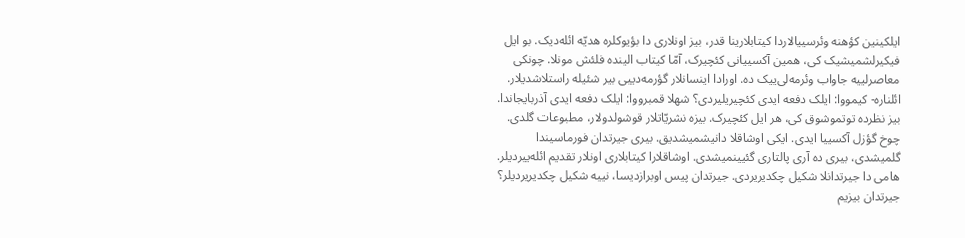ایلکینین کؤهنه وئرسییالاردا کیتابلارینا قدر، بیز اونلاری دا بؤیوکلره هديّه‌ ائله‌دیک. بو ایل فیکیرلشمیشیک کی، همین آکسییانی کئچیرک، آمّا کیتاب الینده فلئش مونلا. چونکی معاصرلییه جاواب وئرمه‌لی‌ییک ده. اورادا اینسانلار گؤرمه‌دییی بیر شئیله راستلاشدیلار. ائلناره- کیمووا: ایلک دفعه‌ ایدی کئچیریلیردی؟ شهلا قمبرووا: ایلک دفعه‌ ایدی آذربایجاندا. بیز نظرده توتموشوق کی، هر ایل کئچیرک. بیزه نشریّاتلار قوشولدولار، مطبوعات گلدی. چوخ گؤزل آکسییا ایدی. ایکی اوشاقلا دانیشمیشدیق. بیری جیرتدان فورماسیندا گلمیشدی، بیری ده آری پالتاری گئیینمیشدی. اوشاقلارا کیتابلاری اونلار تقدیم ائله‌ییردیلر. هامی دا جیرتدانلا شکیل چکدیریردی. جیرتدان پیس اوبرازدیسا، نییه شکیل چکدیریردیلر؟ جیرتدان بیزیم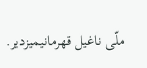ملّی ناغیل قهرمانیمیزدیر.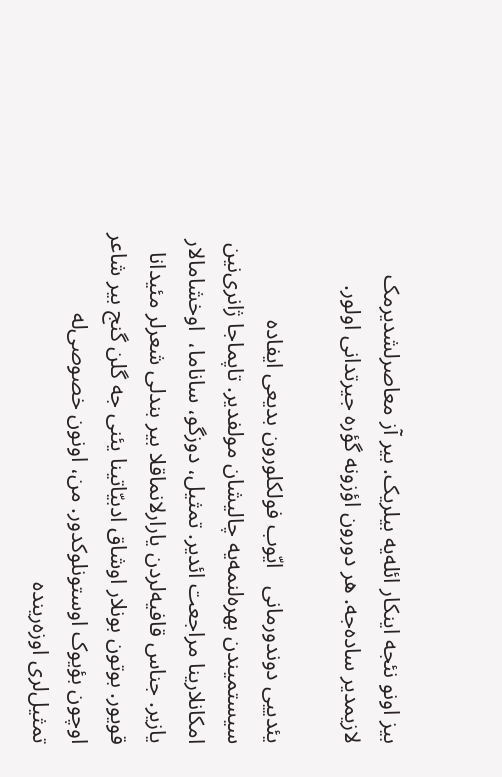بیز اونو نئجه اینکار ائله‌یه بیلریک. بیر آز معاصرلشدیرمک لازیمدیر ساده‌جه. هر دورون اؤزونه گؤره جیرتدانی اولور.

یئدییی دوندورمانی   ایّوب فولکلورون بدیعی ایفاده سیستمیندن بهره‌لنمه‌یه چالیشان مولفدیر. تاپماجا ژانری‌نین امکانلارینا مراجعت ائدیر. تمثیل، دوزگو، ساناما،  اوخشامالار یازیر. جناس قافیه‌لردن یارارلانماقلا بیر بندلی شعرلر مئیدانا قویور. بوتون بونلار اوشاق ادبيّاتینا یئنی جه گلن گنج بیر شاعر اوچون بؤیوک اوستونلوکدور. من، اونون خصوصی‌له  تمثیل‌لری اوزه‌رینده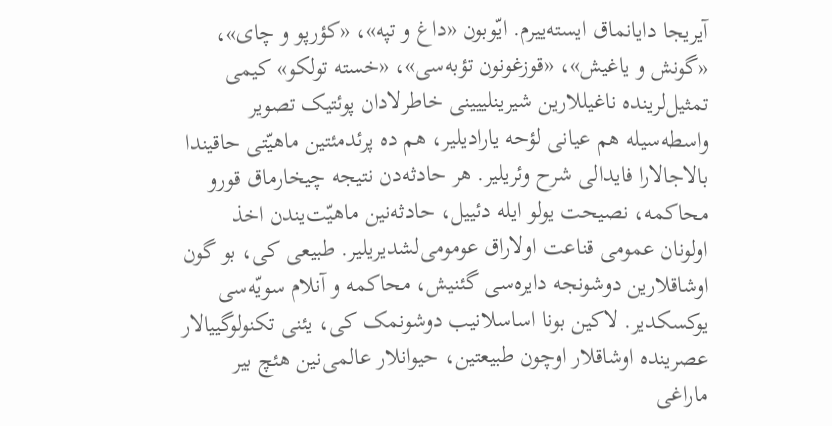آیریجا دایانماق ایسته‌ییرم. ایّوبون «داغ و تپه»، «کؤرپو و چای»، «گونش و یاغیش»، «قوزغونون تؤبه‌سی»، «خسته تولکو» کیمی تمثیل‌لرینده ناغیللارین شیرینلییینی خاطرلادان پوئتیک تصویر واسطه‌‌سیله هم عیانی لؤحه‌‌ یارادیلیر، هم ده پرئدمئتین ماهیّتی حاقیندا بالاجالارا فایدالی شرح وئریلیر. هر حادثه‌‌دن نتیجه چیخارماق قورو محاکمه‌، نصیحت یولو ایله دئییل، حادثه‌‌نین ماهیّت‌یندن اخذ اولونان عمومی قناعت اولاراق عومومی‌لشدیریلیر. طبیعی کی، بو گون اوشاقلارین دوشونجه دایره‌سی گئنیش، محاکمه‌ و آنلام سويّه‌سی یوکسکدیر. لاکین بونا اساسلانیب دوشونمک کی، یئنی تکنولوگییالار عصرینده اوشاقلار اوچون طبیعتین، حیوانلار عالمی‌نین هئچ بیر ماراغی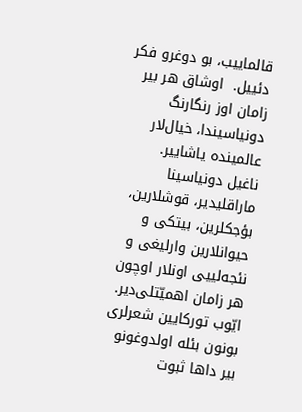قالماییب، بو دوغرو فکر دئییل.  اوشاق هر بیر زامان اوز رنگارنگ دونیاسیندا، خیال‌لار عالمینده یاشاییر.  ناغیل دونیاسینا ماراقلیدیر، قوشلارین، بؤجکلرین، بیتکی و حیوانلارین وارلیغی و نئجه‌لییی اونلار اوچون هر زامان اهميّتلی‌دیر. ایّوب تورکایین شعرلری بونون بئله اولدوغونو بیر داها ثبوت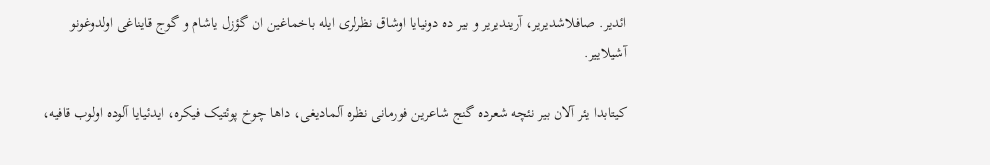ائدیر. صافلاشدیریر، آریندیریر و بیر ده دونیایا اوشاق نظرلری ایله باخماغین ان گؤزل یاشام و گوج قایناغی اولدوغونو آشیلاییر.

کیتابدا یئر آلان بیر نئچه شعرده گنج شاعرین فورمانی نظره آلمادیغی، داها چوخ پوئتیک فیکره، ایدئیایا آلوده اولوب قافیه‌،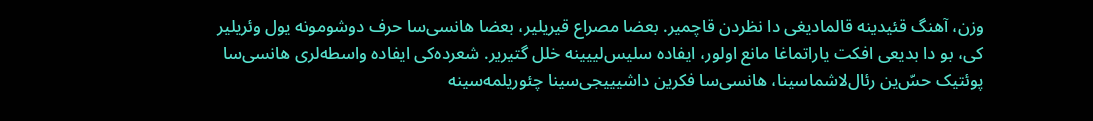وزن، آهنگ قئیدینه قالمادیغی دا نظردن قاچمیر. بعضا مصراع قیریلیر، بعضا هانسی‌سا حرف دوشومونه یول وئریلیر کی، بو دا بدیعی افکت یاراتماغا مانع اولور، ایفاده سلیس‌لییینه خلل گتیریر. شعرده‌کی ایفاده واسطه‌‌لری هانسی‌سا پوئتیک حسّ‌ین رئال‌لاشماسینا، هانسی‌سا فکرین داشیییجی‌سینا چئوریلمه‌سینه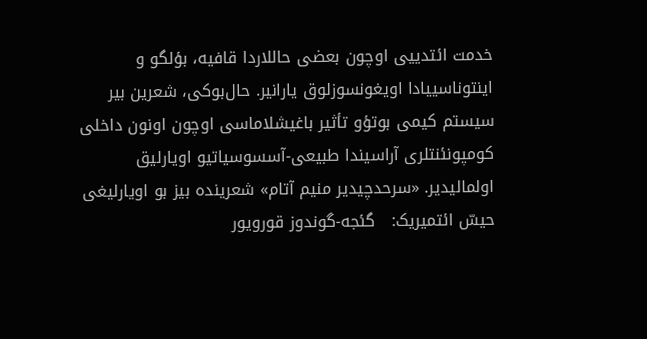خدمت ائتدییی اوچون بعضی حاللاردا قافیه‌، بؤلگو و اینتوناسییادا اویغونسوزلوق یارانیر. حال‌بوکی، شعرین بیر سیستم کیمی بوتؤو تأثیر باغیشلاماسی اوچون اونون داخلی کومپونئنتلری آراسیندا طبیعی-آسسوسیاتیو اویارلیق اولمالیدیر. «سرحدچیدیر منیم آتام» شعرینده بیز بو اویارلیغی حیسّ ائتمیریک:   گئجه-گوندوز قورویور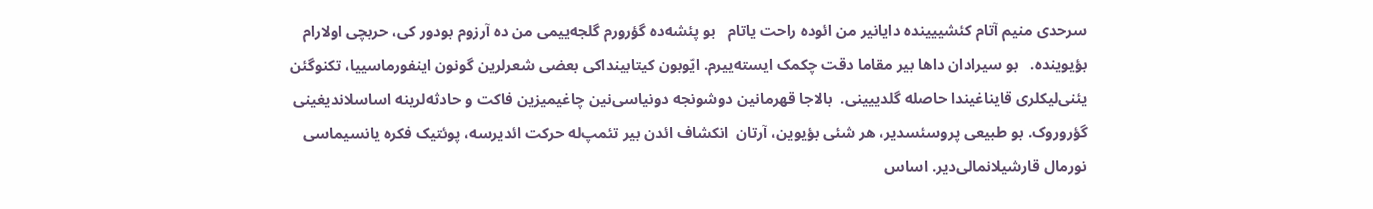سرحدی منیم آتام کئشییینده دایانیر من ائوده راحت یاتام   بو پئشه‌ده گؤرورم گلجه‌ییمی من ده آرزوم بودور کی، حربچی اولارام بؤیوینده.   بو سیرادان داها بیر مقاما دقت چکمک ایسته‌ییرم. ایّوبون کیتابینداکی بعضی شعرلرین گونون اینفورماسییا، تکنوگئن یئنی‌لیکلری قایناغیندا حاصله گلدییینی.  بالاجا قهرمانین دوشونجه دونیاسی‌نین چاغیمیزین فاکت و حادثه‌‌لرینه اساسلاندیغینی گؤروروک. بو طبیعی پروسئسدیر، هر شئی بؤیوین، آرتان  انکشاف ائدن بیر تئمپ‌له حرکت ائدیرسه، پوئتیک فکره یانسیماسی نورمال قارشیلانمالی‌دیر. اساس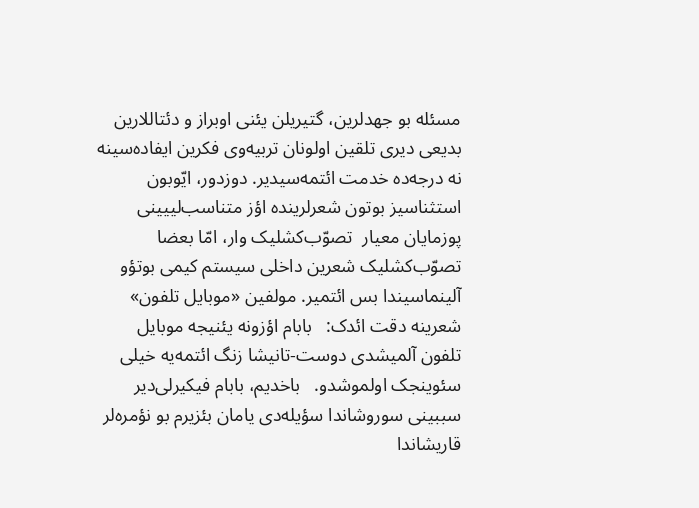مسئله‌ بو جهدلرین، گتیریلن یئنی اوبراز و دئتاللارین بدیعی ديری تلقین اولونان تربیه‌وی فکرین ایفاده‌سینه نه درجه‌‌ده خدمت ائتمه‌سیدیر. دوزدور، ایّوبون استثناسیز بوتون شعرلرینده اؤز متناسب‌لییینی پوزمایان معیار  تصوّب‌کشلیک وار، امّا بعضا تصوّب‌کشلیک شعرین داخلی سیستم کیمی بوتؤو آلینماسیندا بس ائتمیر. مولفین «موبایل تلفون»  شعرینه دقت ائدک:   بابام اؤزونه یئنیجه موبایل تلفون آلمیشدی دوست-تانیشا زنگ ائتمه‌یه خیلی سئوینجک اولموشدو.   باخدیم، بابام فیکیرلی‌دیر سببینی سوروشاندا سؤیله‌دی یامان بئزیرم بو نؤمره‌لر قاریشاندا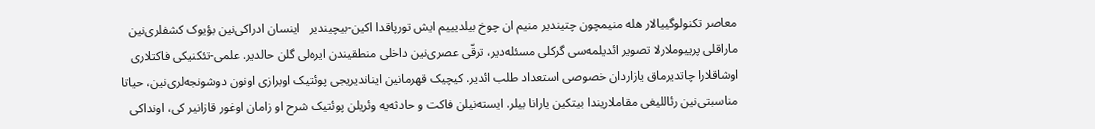معاصر تکنولوگییالار هله منیمچون چتیندیر منیم ان چوخ بیلدیییم ایش تورپاقدا اکین-بیچیندیر   اینسان ادراکی‌نین بؤیوک کشفلری‌نین ماراقلی پرییوملارلا تصویر ائدیلمه‌سی گرکلی مسئله‌دیر، ترقّی عصری‌نین داخلی منطقیندن ایره‌لی گلن حالدیر. علمی-تئکنیکی فاکتلاری اوشاقلارا چاتدیرماق یازاردان خصوصی استعداد طلب ائدیر. کیچیک قهرمانین ایناندیریجی پوئتیک اوبرازی اونون دوشونجه‌لری‌نین، حیاتا مناسبتی‌نین رئاللیغی مقاملاریندا بیتکین یارانا بیلر. ایسته‌نیلن فاکت و حادثه‌‌یه وئریلن پوئتیک شرح او زامان اوغور قازانیر کی، اونداکی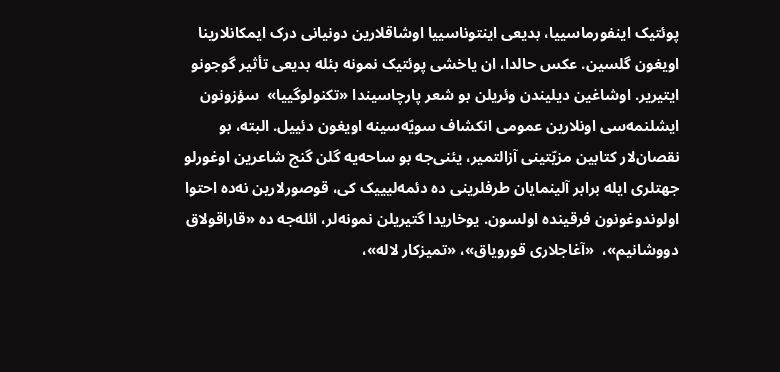پوئتیک اینفورماسییا، بدیعی اینتوناسییا اوشاقلارین دونیانی درک ایمکانلارینا اویغون گلسین. عکس حالدا، ان یاخشی پوئتیک نمونه بئله بدیعی تأثیر گوجونو ایتیریر. اوشاغین دیلیندن وئریلن بو شعر پارچاسیندا «تکنولوگییا»  سؤزونون ایشلنمه‌سی اونلارین عمومی انکشاف سويّه‌سینه اویغون دئییل. البته‌‌، بو نقصان‌لار کتابین مزیّتینی آزالتمیر، یئنی‌جه بو ساحه‌‌یه گلن گنج شاعرین اوغورلو جهتلری ایله برابر آلینمایان طرفلرینی ده دئمه‌لیییک کی، قوصورلارین نه‌ده احتوا اولوندوغونون فرقینده اولسون. یوخاریدا گتیریلن نمونه‌لر، ائله‌جه ده «قاراقولاق دووشانیم»،  «آغاجلاری قورویاق»، «تمیزکار لاله»،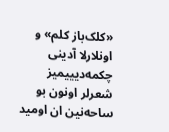«کلک‌باز کلم» و اونلارلا آدینی چکمه‌دیییمیز شعرلر اونون بو ساحه‌‌نین ان اومید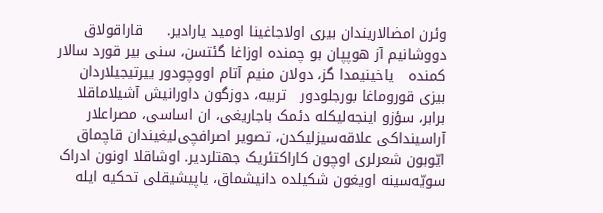وئرن امضالاریندان بیری اولاجاغینا اومید یارادیر.     قاراقولاق دووشانیم آز هوپپان بو چمنده اوزاغا گئتسن، سنی بیر قورد سالار کمنده   یاخینیمدا گز، دولان منیم آتام اووچودور ییرتیجیلاردان بیزی قوروماغا بورجلودور   تربیه‌، دوزگون داورانیش آشیلاماقلا برابر، سؤزو اینجه‌لیکله دئمک باجاریغی، ان اساسی، مصراعلار آراسینداکی علاقه‌‌سیزلیکدن، تصویر اصرافچی‌لیغیندان قاچماق ایّوبون شعرلری اوچون کاراکتئریک جهتلردیر. اوشاقلا اونون ادراک سويّه‌سینه اویغون شکیلده دانیشماق، یاپیشیقلی تحکیه ایله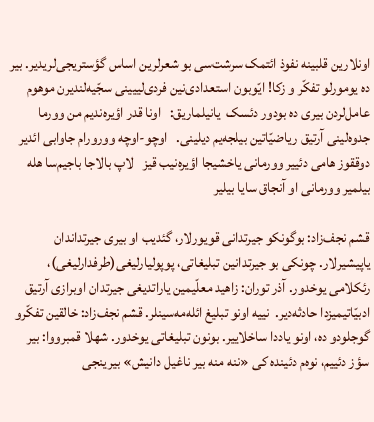اونلارین قلبینه نفوذ ائتمک سرشت‌سی بو شعرلرین اساس گؤستریجی‌لریدیر. بیر ده یومورلو تفکّر و زکا! ایّوبون استعدادی‌نین فردی‌لییینی سجّیه‌لندیرن موهوم عامل‌لردن بیری ده بودور دئسک  یانیلماریق:   اونا قدر اؤیره‌ندیم من وورما جدوه‌لینی آرتیق ریاضیّاتین بیلجه‌یم دیلینی.   اوچو-اوچه وورورام جاوابی ائدیر دوققوز هامی دئییر وورمانی یاخشیجا اؤیره‌نیب قیز   لاپ بالاجا باجیم‌سا هله بیلمیر وورمانی او آنجاق سایا بیلیر

قشم نجف‌زاد: بوگونکو جیرتدانی قویورلار، گئدیب او بیری جیرتداندان یاپیشیرلار. چونکی بو جیرتدانین تبلیغاتی، پوپولیارلیغی(طرفدارلیغی)، رئکلامی یوخدور. آذر توران: زاهید معلّیمین یاراتدیغی جیرتدان اوبرازی آرتیق ادبيّاتیمیزدا حادثه‌‌دیر.  نییه اونو تبلیغ ائله‌مه‌سینلر. قشم نجف‌زاد: خالقین تفکّرو گوجلودو ده، اونو یاددا ساخلاییر. بونون تبلیغاتی یوخدور. شهلا قمبرووا: بیر سؤز دئییم، نوه‌م دئینده کی «ننه منه بیر ناغیل دانیش» بیرینجی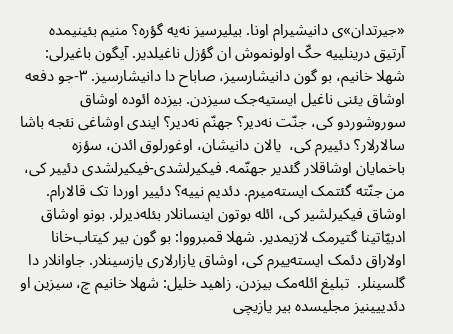«جیرتدان»ی دانیشیرام اونا. بیلیرسیز نه‌یه گؤره؟ منیم بئینیمده آرتیق درینلییه حکّ اولونموش ان گؤزل ناغیلدیر. آیگون باغیرلی: شهلا خانیم، بو گون دانیشارسیز، صاباح دا دانیشارسیز. ۳-جو دفعه‌ اوشاق یئنی ناغیل ایستیه‌جک سیزدن. بیزده ائوده اوشاق سوروشوردو کی، جنّت نه‌دیر؟ جهنّم نه‌دیر؟ ایندی اوشاغی نئجه باشا سالارلار؟ دئییرم کی،  یالان دانیشان، اوغورلوق ائدن، سؤزه باخمایان اوشاقلار گئدیر جهنّمه. فیکیرلشدی-فیکیرلشدی دئییر کی، من جنّته گئتمک ایسته‌میرم. دئدیم نییه؟ دئییر اوردا تک قالارام. اوشاق فیکیرلشیر کی، ائله بوتون اینسانلار بئله‌دیرلر. بونو اوشاق ادبيّاتینا گتیرمک لازیمدیر. شهلا قمبرووا: بو گون بیر کیتاب‌خانا اولاراق دئمک ایسته‌ییرم کی، اوشاق یازارلاری یازسینلار. جاوانلار دا گلسینلر.  تبلیغ ائله‌مک بیزدن. زاهید خلیل: شهلا خانیم چ، سیزین او دئدییینیز مجلیسده بیر یازیچی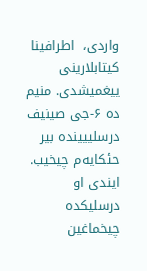واردی،  اطرافینا کیتابلارینی ییغمیشدی. منیم ده ۶-جی صینیف درسلییینده بیر حئکایه‌م چیخیب. ایندی او درسلیکده چیخماغین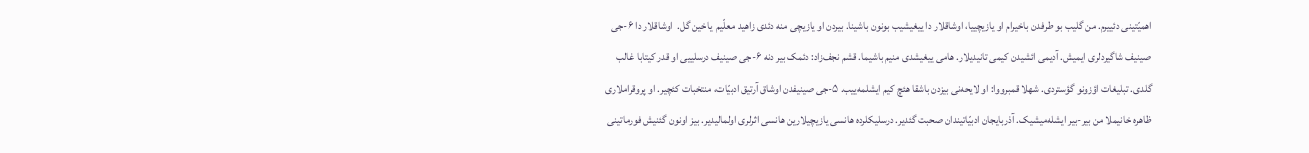اهميّتینی دئییرم. من گلیب بو طرفدن باخیرام او یازیچییا، اوشاقلار دا ییغیشیب بونون باشینا. بیردن او یازیچی منه دئدی زاهید معلّیم  یاخین گل.  اوشاقلار دا ۶-جی صینیف شاگیردلری ایمیش. آدیمی ائشیدن کیمی تانیدیلار. هامی ییغیشدی منیم باشیما. قشم نجف‌زاد: دئمک بیر دنه ۶-جی صینیف درسلییی او قدر کیتابا غالب گلدی. تبلیغات اؤزونو گؤستردی. شهلا قمبرووا: او لایحه‌نی بیزدن باشقا هئچ کیم ایشلمه‌ییب. ۵-جی صینیفدن اوشاق آرتیق ادبيّات، منتخبات کئچیر. او پروقراملاری ظاهره خانیملا من بیر-بیر ایشله‌میشیک. آذربایجان ادبيّاتیندان صحبت گئدیر. درسلیکلرده هانسی یازیچیلارین هانسی اثرلری اولمالیدیر. بیز اونون گئنیش فورماتینی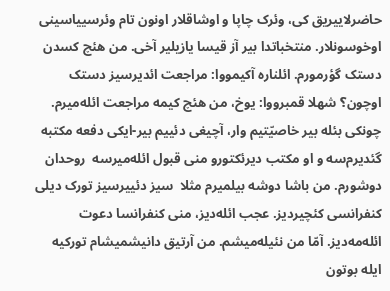حاضرلاییریق کی، وئرک چاپا و اوشاقلار اونون تام وئرسییاسینی اوخوسونلار. منتخباتدا بیر آز قیسا یازیلیر آخی. من هئچ کسدن دستک گؤرمورم. ائلناره آکیمووا: مراجعت ائدیرسیز دستک اوچون؟ شهلا قمبرووا: یوخ، من هئچ کیمه مراجعت ائله‌میرم. چونکی بئله بیر خاصيّتیم وار، آچیغی دئییم بیر-ایکی دفعه‌ مکتبه گئدیرم‌سه و او مکتب دیرئکتورو منی قبول ائله‌میرسه  روحدان دوشورم. من باشا دوشه بیلمیرم مثلا  سیز دئییرسیز تورک دیلی کنفرانسی کئچیردیز. عجب ائله‌دیز، منی کنفرانسا دعوت ائله‌مه‌دیز. آمّا من نئیله‌میشم. من آرتیق دانیشمیشام تورکیه ایله بوتون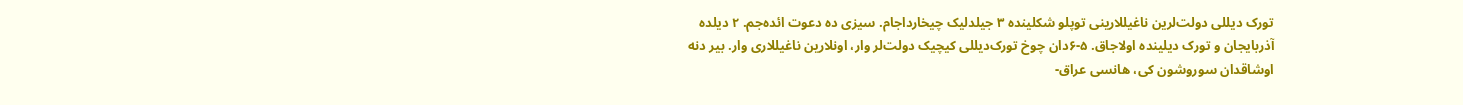تورک‌ دیللی دولت‌لرین ناغیللارینی توپلو شکلینده ۳ جیلدلیک چیخارداجام. سیزی ده دعوت ائده‌جم. ۲ دیلده آذربایجان و تورک دیلینده اولاجاق. ۵-۶دان چوخ تورک‌دیللی کیچیک دولت‌لر وار، اونلارین ناغیللاری وار. بیر دنه اوشاقدان سوروشون کی، هانسی عراق-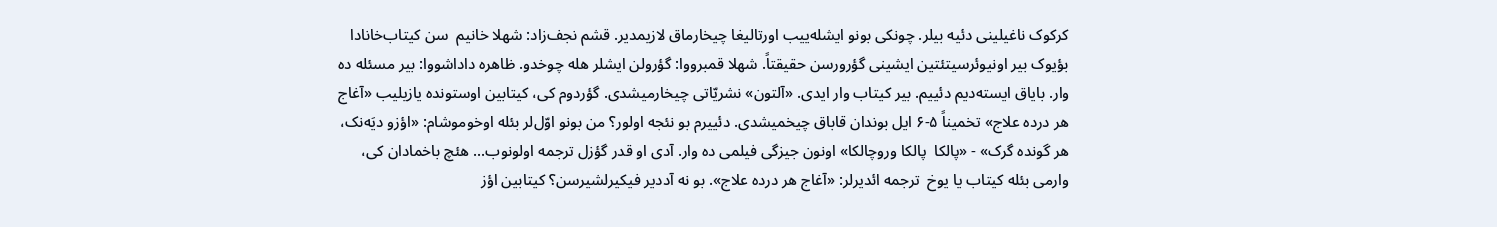کرکوک ناغیلینی دئیه بیلر. چونکی بونو ایشله‌ییب اورتالیغا چیخارماق لازیمدیر. قشم نجف‌زاد: شهلا خانیم  سن کیتاب‌خانادا بؤیوک بیر اونیوئرسیتئتین ایشینی گؤرورسن حقیقتاً. شهلا قمبرووا: گؤرولن ایشلر هله چوخدو. ظاهره داداشووا: بیر مسئله‌ ده وار. بایاق ایسته‌دیم دئییم. بیر کیتاب وار ایدی. «آلتون» نشریّاتی چیخارمیشدی. گؤردوم کی، کیتابین اوستونده یازیلیب «آغاج هر درده علاج» تخمیناً ۵-۶ ایل بوندان قاباق چیخمیشدی. دئییرم بو نئجه اولور؟ من بونو اوّل‌لر بئله اوخوموشام: «اؤزو ديَه‌نک، هر گونده گرک» - «پالکا  پالکا وروچالکا» اونون جیزگی فیلمی ده وار. آدی او قدر گؤزل ترجمه اولونوب... هئچ باخمادان کی، وارمی بئله کیتاب یا یوخ  ترجمه ائدیرلر: «آغاج هر درده علاج». بو نه آددیر فیکیرلشیرسن؟ کیتابین اؤز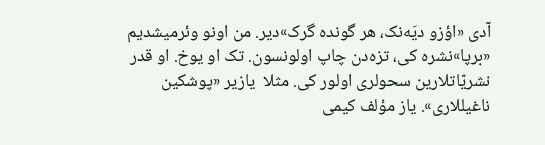آدی «اؤزو ديَه‌نک، هر گونده گرک»دیر. من اونو وئرمیشدیم «برپا»نشره کی، تزه‌دن چاپ اولونسون. تک او یوخ. او قدر نشریّاتلارین سحولری اولور کی. مثلا  یازیر «پوشکین ناغیللاری». یاز مؤلف کیمی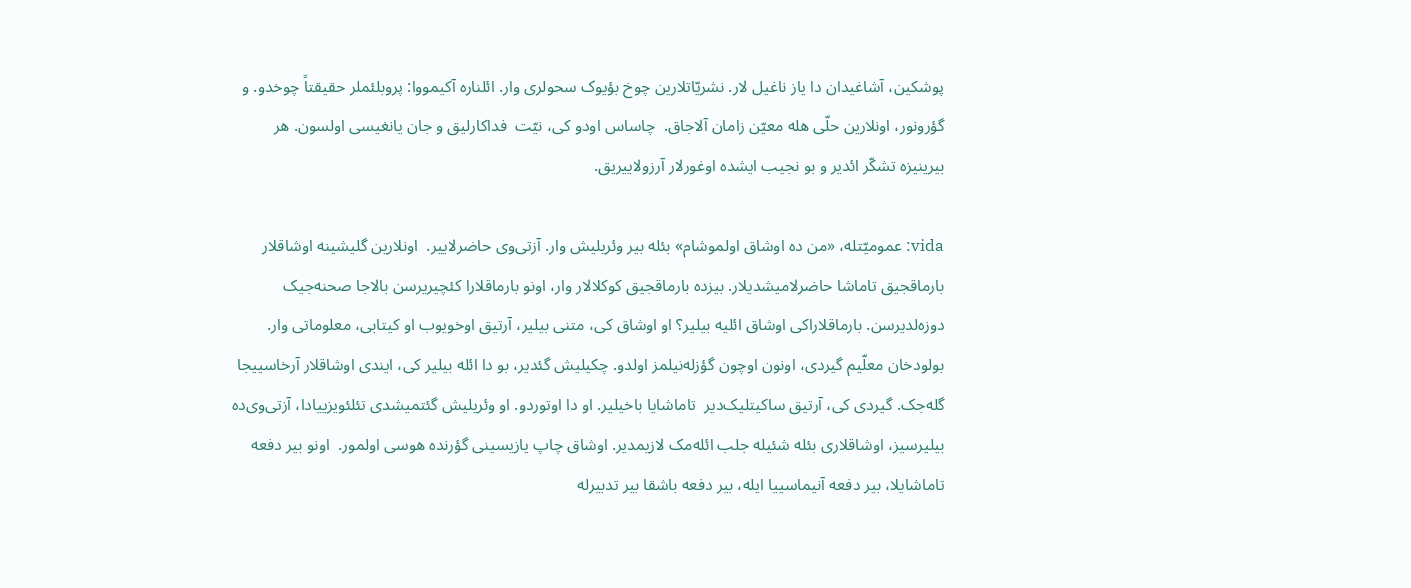پوشکین، آشاغیدان دا یاز ناغیل لار. نشریّاتلارین چوخ بؤیوک سحولری وار. ائلناره آکیمووا: پروبلئملر حقیقتاً چوخدو. و گؤرونور، اونلارین حلّی هله معيّن زامان آلاجاق.  چاساس اودو کی، نيّت  فداکارلیق و جان یانغیسی اولسون. هر بیرینیزه تشکّر ائدیر و بو نجیب ایشده اوغورلار آرزولاییریق.

vida: عمومیّتله، «من ده اوشاق اولموشام» بئله بیر وئریلیش وار. آزتی‌وی حاضرلاییر.  اونلارین گلیشینه اوشاقلار بارماقجیق تاماشا حاضرلامیشدیلار. بیزده بارماقجیق کوکلالار وار، اونو بارماقلارا کئچیریرسن بالاجا صحنه‌‌جیک دوزه‌لدیرسن. بارماقلاراکی اوشاق ائلیه بیلیر؟ او اوشاق کی، متنی بیلیر، آرتیق اوخویوب او کیتابی، معلوماتی وار. بولودخان معلّیم گیردی، اونون اوچون گؤزله‌نیلمز اولدو. چکیلیش گئدیر، بو دا ائله بیلیر کی، ایندی اوشاقلار آرخاسییجا گله‌جک. گیردی کی، آرتیق ساکیتلیک‌دیر  تاماشایا باخیلیر. او دا اوتوردو. او وئریلیش گئتمیشدی تئلئویزییادا، آزتی‌وی‌ده بیلیرسیز، اوشاقلاری بئله شئیله جلب ائله‌مک لازیمدیر. اوشاق چاپ یازیسینی گؤرنده هوسی اولمور.  اونو بیر دفعه‌ تاماشایلا، بیر دفعه‌ آنیماسییا ایله، بیر دفعه‌ باشقا بیر تدبیرله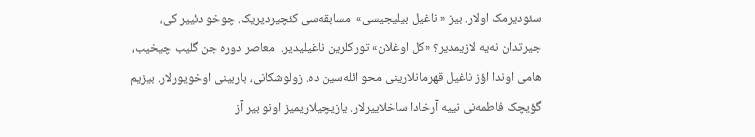سئودیرمک اولار. بیز « ناغیل بیلیجیسی»  مسابقه‌سی کئچیردیریک. چوخو دئییر کی، جیرتدان نه‌یه لازیمدیر؟ «کل اوغلان» تورکلرین ناغیلیدیر.  معاصر دوره جن گلیب چیخیب، هامی اوندا اؤز ناغیل قهرمانلارینی محو ائله‌سین ده. زولوشکانی، باربینی اوخویورلار. بیزیم گؤیچک فاطمه‌نی نییه آرخادا ساخلاییرلار. یازیچیلاریمیز اونو بیر آز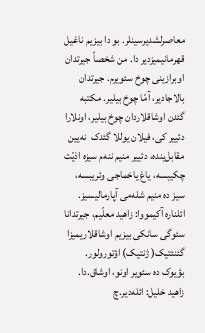معاصرلشدیرسینلر. بو دا بیزیم ناغیل قهرمانیمیزدیر دا. من شخصاً جیرتدان اوبرازینی چوخ سئویرم. جیرتدان بالاجادیر، آمّا چوخ بیلیر. مکتبه گئدن اوشاقلاردان چوخ بیلیر، اونلارا دئییر کی، فیلان یوللا گئدک  نه‌یین مقابل‌ینده، دئییر منیم ننه‌م سیزه اذيّت چکیبسه، یاغ یاخماجی وئریبسه، سیز ده منیم شله‌می آپارمالیسیز. ائلناره آکیمووا: زاهید معلّیم، جیرتدانا سئوگی سانکی بیزیم اوشاقلاریمیزا گئنئتیک( ژنتیک) اؤتورولور. بؤیوک ده سئویر اونو، اوشاق.دا. زاهید خلیل: ائله‌دیر.چ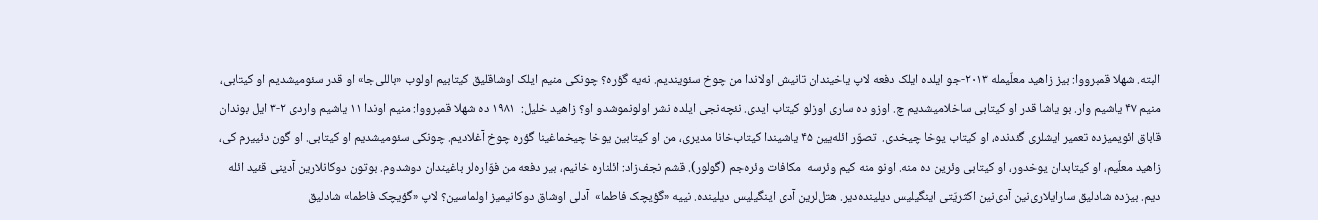البته‌‌. شهلا قمبرووا: بیز زاهید معلّیمله ۲۰۱۳-جو ایلده ایلک دفعه‌ لاپ یاخیندان تانیش اولاندا من چوخ سئویندیم. نه‌یه گؤره؟ چونکی منیم ایلک اوشاقلیق کیتابیم اولوب «باللی‌جا» او قدر سئومیشدیم او کیتابی، منیم ۴۷ یاشیم وار. بو یاشا قدر او کیتابی ساخلامیشدیم چ. اوزو ده ساری اوزلو کیتاب ایدی. نئچه‌نجی ایلده نشر اولونموشدو او؟ زاهید خلیل:  ۱۹۸۱ ده شهلا قمبرووا: منیم اوندا ۱۱ یاشیم واردی ۲-۳ ایل بوندان قاباق ائویمیزده تعمیر ایشلری گئدنده، او کیتاب یوخا چیخدی.  تصوّر ائله‌یین ۴۵ یاشیندا کیتاب‌خانا مدیری، من او کیتابین یوخا چیخماغینا گؤره چوخ آغلادیم. چونکی سئومیشدیم او کیتابی. او گون دئییرم کی، زاهید معلّیم، او کیتابدان یوخدور، او کیتابی وئرین ده منه. اونو منه کیم وئرسه  مکافات وئره‌جم (گولور). قشم نجف‌زاد: ائلناره خانیم، بیر دفعه‌ من فوّاره‌لر باغیندان دوشدوم. بوتون دوکانلارین آدینی قئید ائله دیم. بیزده شادلیق سارایلاری‌نین آدی‌نین اکثريّتی اینگیلیس دیلینده‌دیر. هتل‌لرین آدی اینگیلیس دیلینده. نییه «گؤیچک فاطما»  آدلی اوشاق دوکانیمیز اولماسین؟ لاپ «گؤیچک فاطما» شادلیق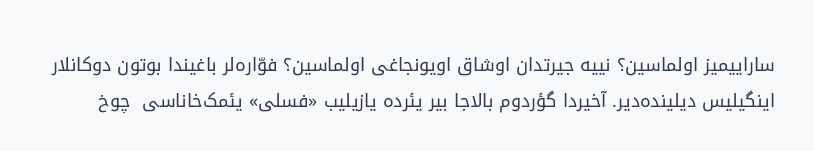ساراییمیز اولماسین؟ نییه جیرتدان اوشاق اویونجاغی اولماسین؟ فوّاره‌لر باغیندا بوتون دوکانلار اینگیلیس دیلینده‌دیر. آخیردا گؤردوم بالاجا بیر یئرده یازیلیب «فسلی» یئمک‌خاناسی  چوخ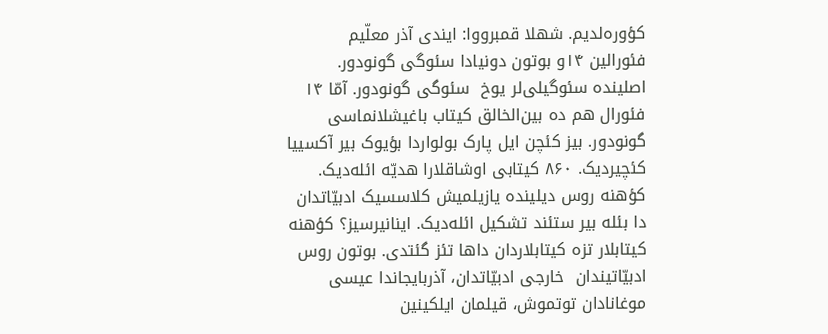کؤوره‌لدیم. شهلا قمبرووا: ایندی آذر معلّیم  فئورالین ۱۴و بوتون دونیادا سئوگی گونودور.  اصلینده سئوگیلی‌لر یوخ  سئوگی گونودور. آمّا ۱۴ فئورال هم ده بین‌الخالق کیتاب باغیشلانماسی گونودور. بیز کئچن ایل پارک بولواردا بؤیوک بیر آکسییا کئچیردیک. ۸۶۰ کیتابی اوشاقلارا هديّه‌ ائله‌دیک. کؤهنه روس دیلینده یازیلمیش کلاسسیک ادبيّاتدان دا بئله بیر ستئند تشکیل ائله‌دیک. اینانیرسیز؟ کؤهنه کیتابلار تزه کیتابلاردان داها تئز گئتدی. بوتون روس ادبيّاتیندان  خارجی ادبيّاتدان، آذربایجاندا عیسی موغانادان توتموش، قیلمان ایلکینین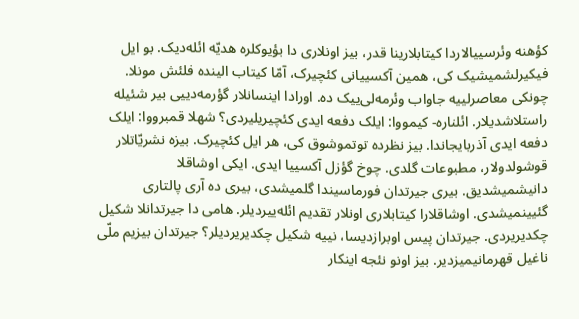کؤهنه وئرسییالاردا کیتابلارینا قدر، بیز اونلاری دا بؤیوکلره هديّه‌ ائله‌دیک. بو ایل فیکیرلشمیشیک کی، همین آکسییانی کئچیرک، آمّا کیتاب الینده فلئش مونلا. چونکی معاصرلییه جاواب وئرمه‌لی‌ییک ده. اورادا اینسانلار گؤرمه‌دییی بیر شئیله راستلاشدیلار. ائلناره- کیمووا: ایلک دفعه‌ ایدی کئچیریلیردی؟ شهلا قمبرووا: ایلک دفعه‌ ایدی آذربایجاندا. بیز نظرده توتموشوق کی، هر ایل کئچیرک. بیزه نشریّاتلار قوشولدولار، مطبوعات گلدی. چوخ گؤزل آکسییا ایدی. ایکی اوشاقلا دانیشمیشدیق. بیری جیرتدان فورماسیندا گلمیشدی، بیری ده آری پالتاری گئیینمیشدی. اوشاقلارا کیتابلاری اونلار تقدیم ائله‌ییردیلر. هامی دا جیرتدانلا شکیل چکدیریردی. جیرتدان پیس اوبرازدیسا، نییه شکیل چکدیریردیلر؟ جیرتدان بیزیم ملّی ناغیل قهرمانیمیزدیر. بیز اونو نئجه اینکار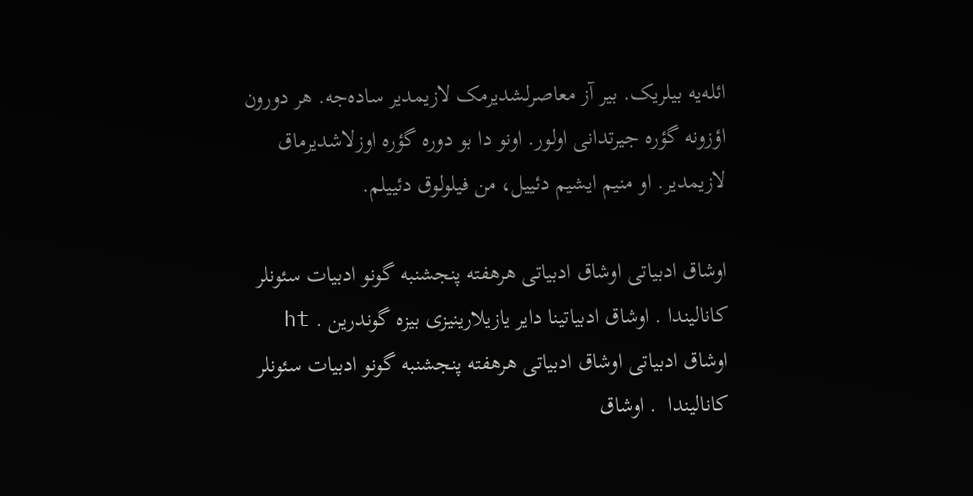ائله‌یه بیلریک. بیر آز معاصرلشدیرمک لازیمدیر ساده‌جه. هر دورون اؤزونه گؤره جیرتدانی اولور. اونو دا بو دوره گؤره اوزلاشدیرماق لازیمدیر. او منیم ایشیم دئییل، من فیلولوق دئییلم.

اوشاق ادبیاتی اوشاق ادبیاتی هرهفته پنجشنبه گونو ادبیات سئونلر کانالیندا . اوشاق ادبیاتینا دایر یازیلارینیزی بیزه گوندرین . ht
اوشاق ادبیاتی اوشاق ادبیاتی هرهفته پنجشنبه گونو ادبیات سئونلر کانالیندا  . اوشاق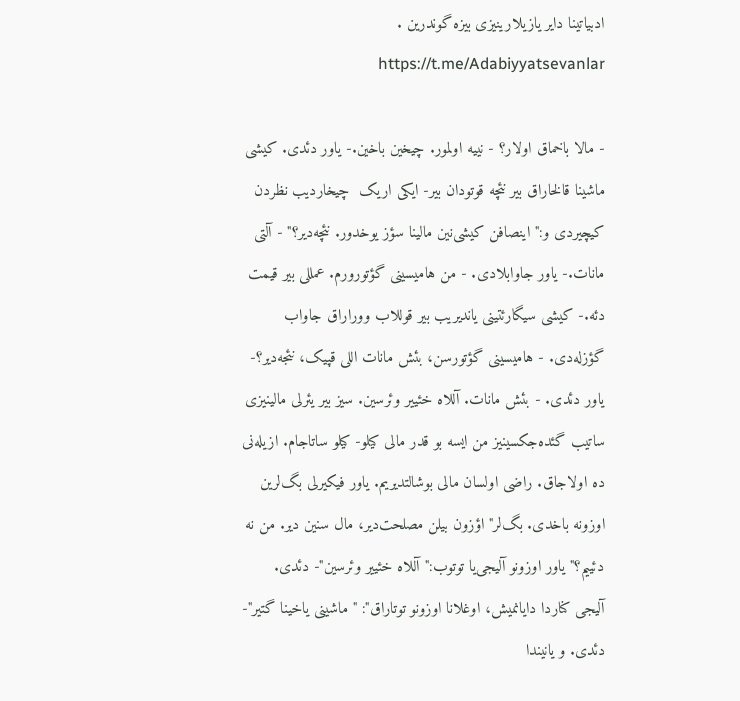ادبیاتینا دایر یازیلارینیزی بیزه گوندرین . https://t.me/Adabiyyatsevanlar

- مالا باخماق اولار؟ - نییه اولمور. چیخین باخین.- یاور دئدی. کیشی ماشینا قالخاراق بیر نئچه قوتودان بیر- ایکی اریک  چیخاردیب نظردن کیچیردی و:" اینصافن کیشی‌نین مالینا سؤز یوخدور. نئچه‌دیر؟" - آلتی مانات.- یاور جاوابلادی. - من هامیسینی گؤتورورم. عمللی بیر قیمت دئه.- کیشی سیگارئتینی یاندیریب بیر قوللاب ووراراق جاواب گؤزله‌دی. - هامیسینی گؤتورسن، بئش مانات اللی قپیک‌، نئجه‌دیر؟- یاور دئدی. - بئش مانات. آللاه خئییر وئرسین. سیز بیر یئرلی مالینیزی ساتیب گئده‌جکسینیز من ایسه بو قدر مالی کیلو- کیلو ساتاجام. ازیله‌نی ده اولاجاق. راضی اولسان مالی بوشالتدیریم. یاور فیکیرلی بگ‌لرین اوزونه باخدی. بگ‌لر" اؤزون بیلن مصلحت‌دیر، مال سنین دیر. من نه دئییم؟" یاور اوزونو آلیجی‌یا توتوب:" آللاه خئییر وئرسین"- دئدی. آلیجی کناردا دایانمیش، اوغلانا اوزونو توتاراق": " ماشینی یاخینا گتیر"- دئدی. و یانیندا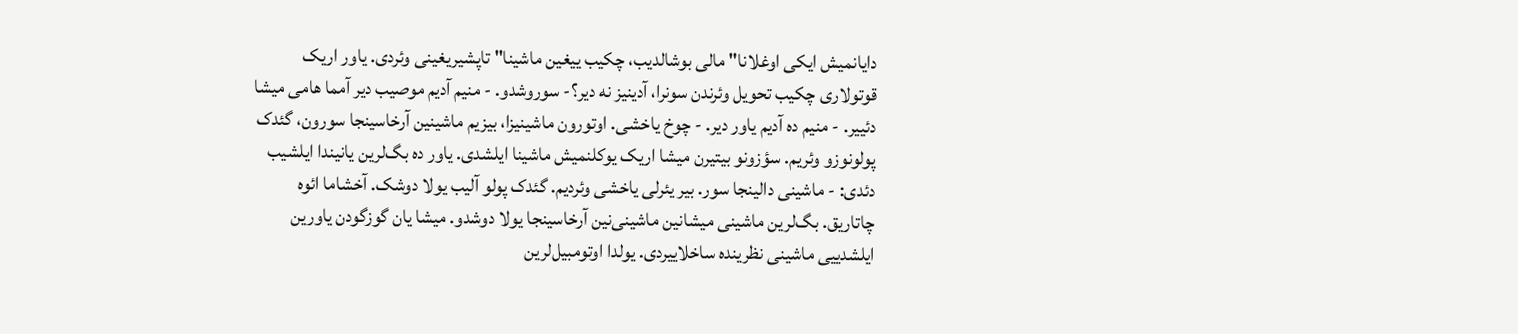دایانمیش ایکی اوغلانا" مالی بوشالدیب، چکیب ییغین ماشینا" تاپشیریغینی وئردی. یاور اریک قوتولاری چکیب تحویل وئرندن سونرا، آدینیز نه دیر؟- سوروشدو. - منیم آدیم موصیب دیر آمما هامی میشا دئییر. - منیم ده آدیم یاور دیر. - چوخ یاخشی. اوتورون ماشینیزا، بیزیم ماشینین آرخاسینجا سورون، گئدک پولونوزو وئریم. سؤزونو بیتیرن میشا اریک یوکلنمیش ماشینا ایلشدی. یاور ده بگ‌لرین یانیندا ایلشیب دئدی: - ماشینی دالینجا سور. بیر یئرلی یاخشی وئردیم. گئدک پولو آلیب یولا دوشک. آخشاما ائوه چاتاریق. بگ‌لرین ماشینی میشانین ماشینی‌نین آرخاسینجا یولا دوشدو. میشا یان گوزگودن یاورین ایلشدییی ماشینی نظرینده ساخلاییردی. یولدا اوتومبیل‌لرین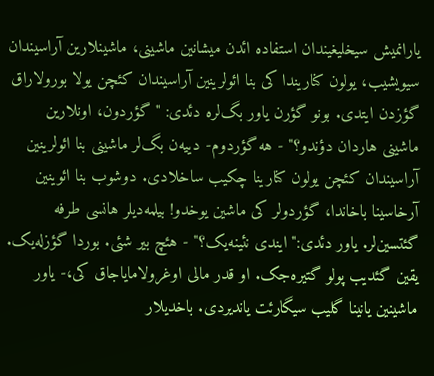یارانمیش سیخلیغیندان استفاده ائدن میشانین ماشینی، ماشینلارین آراسیندان سیویشیب، یولون کناریندا کی بنا ائولرینین آراسیندان کئچن یولا بورولاراق گؤزدن ایتدی. بونو گؤرن یاور بگ‌لره دئدی: " گؤردون، اونلارین ماشینی هاردان دؤندو؟" - هه گؤردوم- دییه‌ن بگ‌لر ماشینی بنا ائولرینین آراسیندان کئچن یولون کنارینا چکیب ساخلادی. دوشوب بنا ائوینین آرخاسینا باخاندا، گؤردولر کی ماشین یوخدو! بیلمه‌دیلر هانسی طرفه گئتسین‌لر. یاور دئدی:" ایندی نئینه‌یک؟" - هئچ بیر شئی. بوردا گؤزله‌یک. یقین گئدیب پولو گتیره‌جک. او قدر مالی اوغرولامایاجاق کی،- یاور ماشینین یانینا گلیب سیگارئت یاندیردی. باخدیلار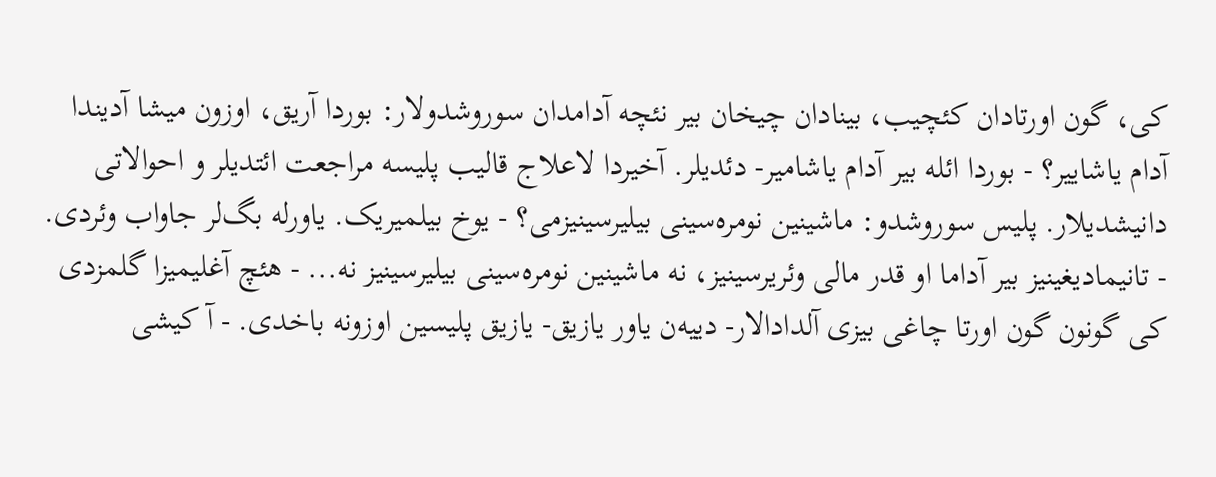کی، گون اورتادان کئچیب، بینادان چیخان بیر نئچه آدامدان سوروشدولار: بوردا آریق، اوزون میشا آدیندا آدام یاشاییر؟ - بوردا ائله بیر آدام یاشامیر- دئدیلر. آخیردا لاعلاج قالیب پلیسه مراجعت ائتدیلر و احوالاتی دانیشدیلار. پلیس سوروشدو: ماشینین نومره‌سینی بیلیرسینیزمی؟ - یوخ بیلمیریک. یاورله بگ‌لر جاواب وئردی. - تانیمادیغینیز بیر آداما او قدر مالی وئریرسینیز، نه ماشینین نومره‌سینی بیلیرسینیز نه... - هئچ آغلیمیزا گلمزدی کی گونون گون اورتا چاغی بیزی آلدادالار- دییه‌ن یاور یازیق- یازیق پلیسین اوزونه باخدی. - آ کیشی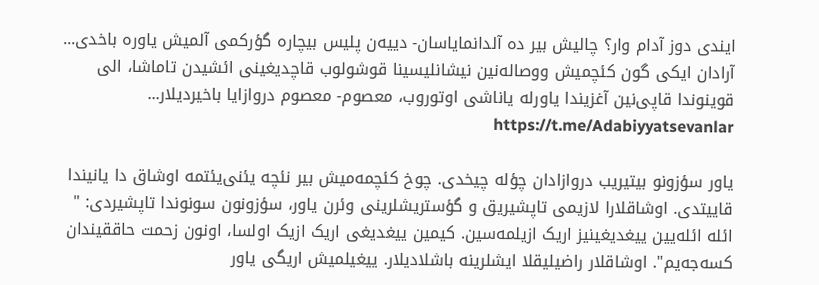ایندی دوز آدام وار؟ چالیش بیر ده آلدانمایاسان- دییه‌ن پلیس بیچاره گؤرکمی آلمیش یاوره باخدی... آرادان ایکی گون کئچمیش ووصاله‌نین نیشانلیسینا قوشولوب قاچدیغینی ائشیدن تاماشا، الی قوینوندا قاپی‌نین آغزیندا یاورله یاناشی اوتوروب، معصوم- معصوم دروازایا باخیردیلار... https://t.me/Adabiyyatsevanlar

یاور سؤزونو بیتیریب دروازادان چؤله چیخدی. چوخ کئچمه‌میش بیر نئچه یئنی‌یئتمه اوشاق دا یانیندا قاییتدی. اوشاقلارا لازیمی تاپشیریق و گؤستریشلرینی وئرن یاور، سؤزونون سونوندا تاپشیردی: " ائله ائله‌یین ییغدیغینیز اریک ازیلمه‌سین. کیمین ییغدیغی اریک ازیک اولسا، اونون زحمت حاققیندان کسه‌جه‌یم". اوشاقلار راضیلیقلا ایشلرینه باشلادیلار‌. ییغیلمیش اریگی یاور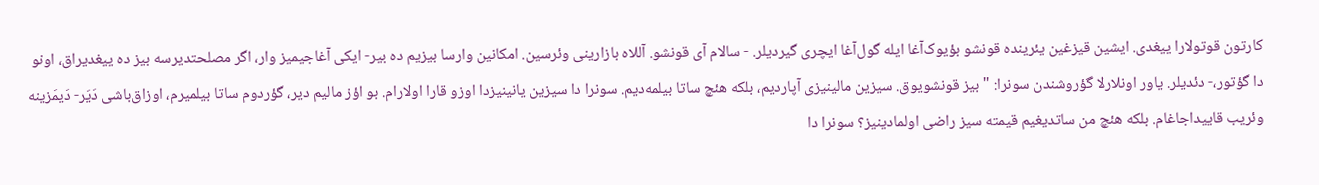کارتون قوتولارا ییغدی. ایشین قیزغین یئرینده قونشو بؤیوک‌آغا ایله گول‌آغا ایچری گیردیلر. - سالام آی قونشو. آللاه بازارینی وئرسین. امکانین وارسا بیزیم ده بیر- ایکی آغاجیمیز وار، اگر مصلحتدیرسه بیز ده ییغدیراق، اونو دا گؤتور،- دئدیلر. یاور اونلارلا گؤروشندن سونرا: " بیز قونشویوق. سیزین مالینیزی آپاردیم، بلکه هئچ ساتا بیلمه‌دیم. سونرا دا سیزین یانینیزدا اوزو قارا اولارام. بو اؤز مالیم دیر، گؤردوم ساتا بیلمیرم، اوزاق‌باشی دَیَر- دَیمَزینه وئریب قاییداجاغام. بلکه هئچ من ساتدیغیم قیمته سیز راضی اولمادینیز؟ سونرا دا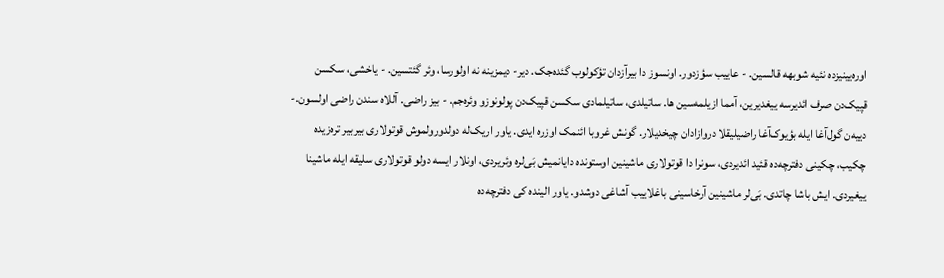اوره‌یینیزده نئیه شوبهه قالسین. - عاییب سؤزدور. اونسوز دا بیرآزدان تؤکولوب گئده‌جک. دیر- دیمزینه نه اولورسا، وئر گئتسین. - یاخشی، سکسن قپیک‌دن صرف ائدیرسه ییغدیرین، آمما ازیلمه‌سین ها. ساتیلدی، ساتیلمادی سکسن قپیک‌دن پولونوزو وئره‌جم. - بیز راضی. آللاه سندن راضی اولسون.- دییه‌ن گول‌آغا ایله بؤیوک‌آغا راضیلیقلا دروازادان چیخدیلار. گونش غروبا ائنمک اوزره ایدی. یاور اریک‌له دولدورولموش قوتولاری بیربیر تره‌زیده چکیب، چکینی دفترچه‌ده قئید ائدیردی، سونرا دا قوتولاری ماشینین اوستونده دایانمیش بَی‌لره وئریردی، اونلار ایسه دولو قوتولاری سلیقه ایله ماشینا ییغیردی. ایش باشا چاتدی. بَی‌لر ماشینین آرخاسینی باغلاییب آشاغی دوشدو. یاور الینده کی دفترچه‌ده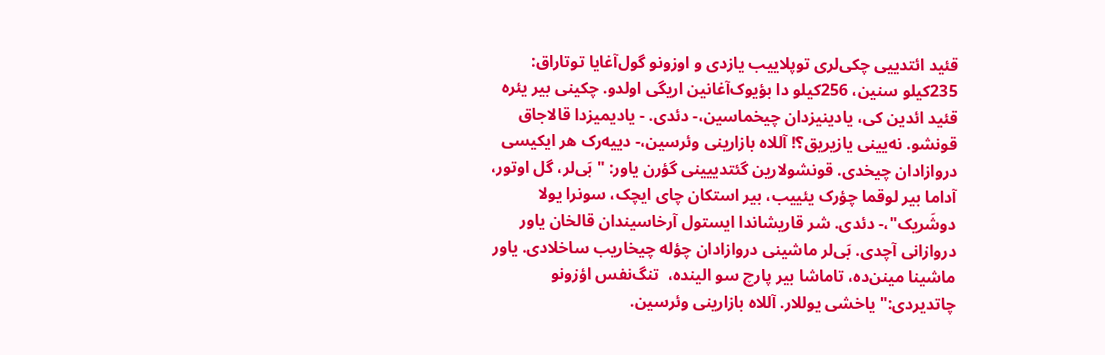قئید ائتدییی چکی‌لری توپلاییب یازدی و اوزونو گول‌آغایا توتاراق: 235کیلو سنین، 256کیلو دا بؤیوک‌آغانین اریگی اولدو. چکینی بیر یئره قئید ائدین کی، یادینیزدان چیخماسین،- دئدی. - یادیمیزدا قالاجاق قونشو. نه‌یینی یازیریق؟! آللاه بازارینی وئرسین،- دییه‌رک هر ایکیسی دروازادان چیخدی. قونشولارین گئتدییینی گؤرن یاور: " بَی‌لر، گل اوتور، آداما بیر لوقما چؤرک یئییب، بیر استکان چای ایچک، سونرا یولا دوشَریک"،- دئدی. شر قاریشاندا ایستول آرخاسیندان قالخان یاور دروازانی آچدی. بَی‌لر ماشینی دروازادان چؤله چیخاریب ساخلادی. یاور ماشینا مینن‌ده، تاماشا بیر پارچ سو الینده،  تنگ‌نفس اؤزونو چاتدیردی:" یاخشی یوللار. آللاه بازارینی وئرسین.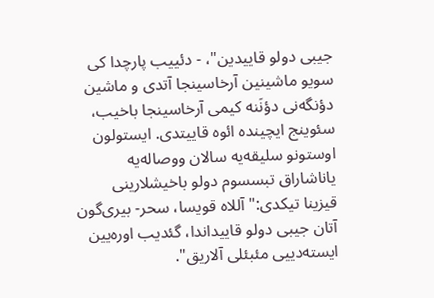جیبی دولو قاییدین"، - دئییب پارچدا کی سویو ماشینین آرخاسینجا آتدی و ماشین دؤنگه‌نی دؤنَنه کیمی آرخاسینجا باخیب، سئوینج ایچینده ائوه قاییتدی. ایستولون اوستونو سلیقه‌یه سالان ووصاله‌یه یاناشاراق تبسسوم دولو باخیشلارینی قیزینا تیکدی:" آللاه قویسا، سحر- بیری‌گون آتان جیبی دولو قاییداندا، گئدیب اوره‌یین ایسته‌دییی مئبئلی آلاریق".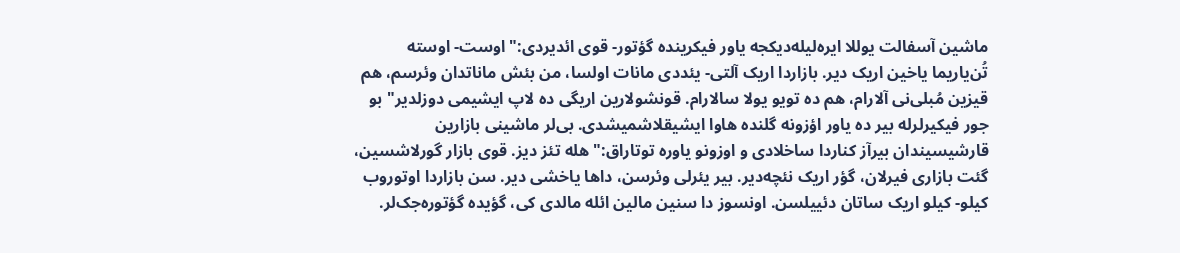ماشین آسفالت یوللا ایره‌لیله‌دیکجه یاور فیکرینده گؤتور- قوی ائدیردی:" اوست- اوسته تُن‌یاریما یاخین اریک دیر. بازاردا اریک آلتی- یئددی مانات اولسا، من بئش ماناتدان وئرسم، هم قیزین مُبلی‌نی آلارام، هم ده تویو یولا سالارام. قونشولارین اریگی ده لاپ ایشیمی دوزلدیر" بو جور فیکیرلرله بیر ده یاور اؤزونه گلنده هاوا ایشیقلاشمیشدی. بی‌لر ماشینی بازارین قارشیسیندان بیرآز کناردا ساخلادی و اوزونو یاوره توتاراق:" هله تئز دیز. قوی بازار گورلاشسین، گئت بازاری فیرلان، گؤر اریک نئچه‌دیر. بیر یئرلی وئرسن، داها یاخشی دیر. سن بازاردا اوتوروب کیلو- کیلو اریک ساتان دئییلسن. اونسوز دا سنین مالین ائله مالدی کی، گؤیده گؤتوره‌جک‌لر.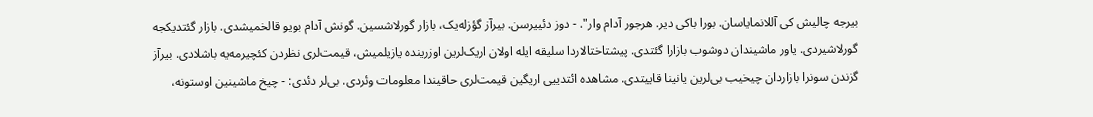بیرجه چالیش کی آللانمایاسان. بورا باکی دیر. هرجور آدام وار". - دوز دئییرسن. بیرآز گؤزله‌یک، بازار گورلاشسین. گونش آدام بویو قالخمیشدی. بازار گئتدیکجه گورلاشیردی. یاور ماشیندان دوشوب بازارا گئتدی. پیشتاختالاردا سلیقه ایله اولان اریک‌لرین اوزرینده یازیلمیش، قیمت‌لری نظردن کئچیرمه‌یه باشلادی. بیرآز گزندن سونرا بازاردان چیخیب بی‌لرین یانینا قاییتدی. مشاهده ائتدییی اریگین قیمت‌لری حاقیندا معلومات وئردی. بی‌لر دئدی: - چیخ ماشینین اوستونه،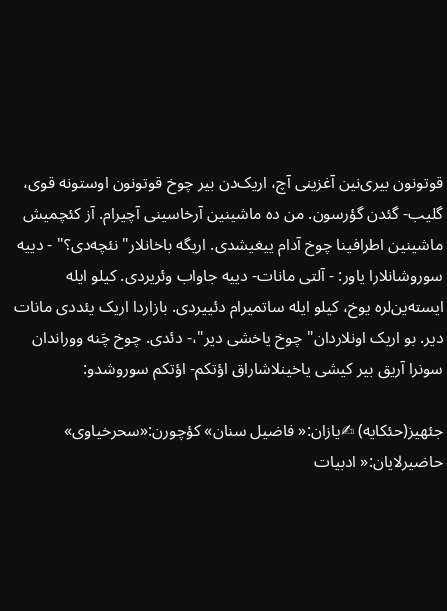قوتونون بیری‌نین آغزینی آچ، اریک‌دن بیر چوخ قوتونون اوستونه قوی، گلیب- گئدن گؤرسون. من ده ماشینین آرخاسینی آچیرام. آز کئچمیش ماشینین اطرافینا چوخ آدام ییغیشدی. اریگه باخانلار" نئچه‌دی؟" - دییه سوروشانلارا یاور: - آلتی مانات- دییه جاواب وئریردی. کیلو ایله ایسته‌ین‌لره یوخ، کیلو ایله ساتمیرام دئییردی. بازاردا اریک یئددی مانات دیر. بو اریک اونلاردان" چوخ یاخشی دیر"،- دئدی. چوخ چَنه ووراندان سونرا آریق بیر کیشی یاخینلاشاراق اؤتکم- اؤتکم سوروشدو:

جئهیز(حئکایه) ✍یازان:« فاضیل سنان» کؤچورن:«سحرخیاوی» حاضیرلایان:« ادبیات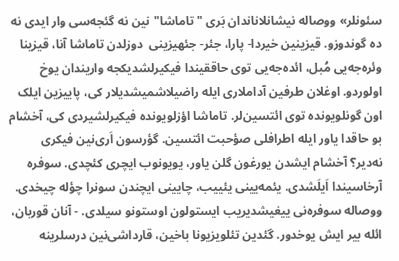سئونلر» ووصاله نیشانلاناندان بَری "تاماشا"نین نه گئجه‌سی وار ایدی نه ده گوندوزو. قیزینین خیردا- پارا، جئر- جئهیزینی  دوزلدن تاماشا آنا، قیزینا وئره‌جه‌یی مُبل، ائده‌جه‌یی توی حاققیندا فیکیرلشدیکجه واریندان یوخ اولوردو. اوغلان طرفین آداملاری ایله راضیلاشمیشدیلار کی، پاییزین ایلک اون گونلویونده توی ائتسین‌لر. تاماشا اؤزلویونده فیکیرلشیردی کی، آخشام بو حاقدا یاور ایله اطرافلی صؤحبت ائتسین. گؤرسون اَری‌نین فیکری نه‌دیر؟ آخشام ایشدن یورغون گلن یاور، یویونوب ایچری کئچدی. سوفره آرخاسیندا اَیلَشدی. یئمه‌یینی یئییب، چایینی ایچندن سونرا چؤله چیخدی. ووصاله سوفره‌نی ییغیشدیریب ایستولون اوستونو سیلدی. - آنان قوربان، ائله بیر ایش یوخدور. گئدین تئلویزیونا باخین، قارداشی‌نین درسلرینه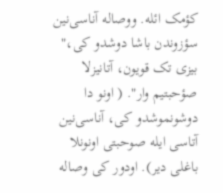کؤمک ائله. ووصاله آناسی‌نین سؤزوندن باشا دوشدو کی،" بیزی تک قویون، آتانیزلا صؤحبتیم وار". ( اونو دا دوشونموشدو کی، آناسی‌نین آتاسی ایله صوحبتی اونونلا باغلی دیر). اودور کی وصاله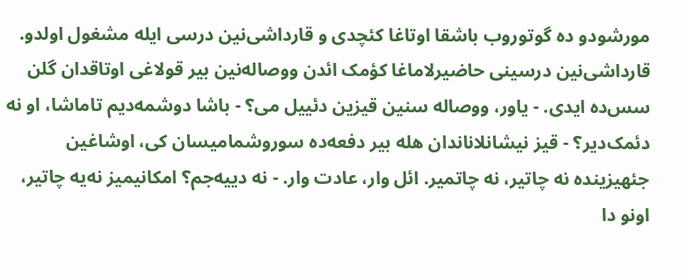مورشودو ده گوتوروب باشقا اوتاغا کئچدی و قارداشی‌نین درسی ایله مشغول اولدو. قارداشی‌نین درسینی حاضیرلاماغا کؤمک ائدن ووصاله‌نین بیر قولاغی اوتاقدان گلن سس‌ده ایدی. - یاور، ووصاله سنین قیزین دئییل می؟ - باشا دوشمه‌دیم تاماشا، او نه دئمک‌دیر؟ - قیز نیشانلاناندان هله بیر دفعه‌ده سوروشمامیسان کی، اوشاغین جئهیزینده نه چاتیر، نه چاتمیر. ائل وار، عادت وار. - نه دییه‌جم؟ امکانیمیز نه‌یه چاتیر، اونو دا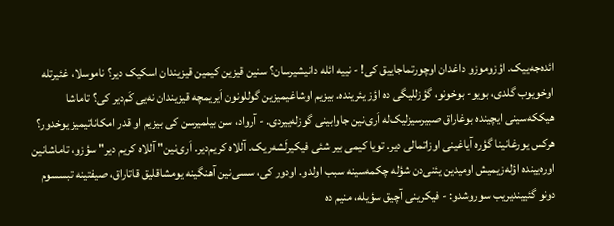ائده‌جه‌ییک. اؤزوموزو داغدان اوچورتماجاییق کی! - نییه ائله دانیشیرسان؟ سنین قیزین کیمین قیزیندان اسکیک دیر؟ ناموسلا، غئیرتله اوخویوب گلدی، بویو- بوخونو، گؤزللیگی ده اؤز یئرینده. بیزیم اوشاغیمیزین گوللونون اَیریمچه قیزیندان نه‌یی کَم‌دیر کی؟ تاماشا هیککه‌سینی ایچینده بوغاراق صبیرسیزلیک‌له اَری‌نین جاوابینی گوزله‌ییردی. - آرواد، سن بیلمیرسن کی بیزیم او قدر امکاناتیمیز یوخدور؟ هرکس یورغانینا گؤره آیاغینی اوزاتمالی دیر. تویا کیمی بیر شئی فیکیرلَشه‌ریک. آللاه کریم‌دیر. اَری‌نین" آللاه کریم دیر" سؤزو، تاماشانین اوره‌یینده اؤله‌زیمیش اومیدین یئنی‌دن شؤله چکمه‌سینه سبب اولدو. اودور کی، سسی‌نین آهنگینه یومشاقلیق قاتاراق، صیفتینه تبسسوم دونو گئییندیریب سوروشدو: - فیکرینی آچیق سؤیله، منیم ده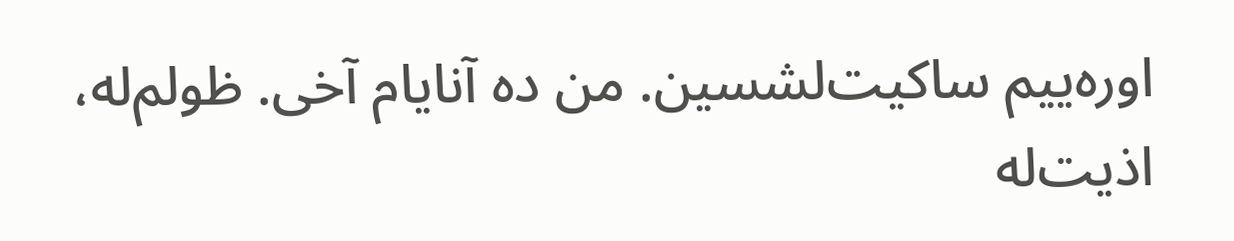اوره‌ییم ساکیت‌لشسین. من ده آنایام آخی. ظولم‌له، اذیت‌له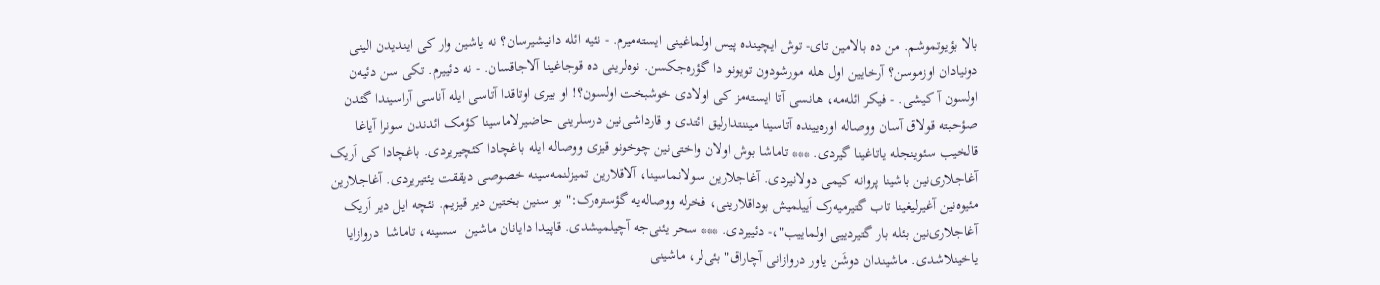بالا بؤیوتموشم. من ده بالامین تای- توش ایچینده پیس اولماغینی ایسته‌میرم. - نئیه ائله دانیشیرسان؟ نه یاشین وار کی ایندیدن الینی دونیادان اوزموسن؟ آرخایین اول هله مورشودون تویونو دا گؤره‌جکسن. نوه‌لرینی ده قوجاغینا آلاجاقسان. - نه دئییرم. تکی سن دئیه‌ن اولسون آ کیشی. - فیکر ائله‌مه، هانسی آتا ایسته‌مز کی اولادی خوشبخت اولسون؟! او بیری اوتاقدا آتاسی ایله آناسی آراسیندا گئدن صؤحبته قولاق آسان ووصاله اوره‌یینده آتاسینا میننتدارلیق ائتدی و قارداشی‌نین درسلرینی حاضیرلاماسینا کؤمک ائدندن سونرا آیاغا قالخیب سئوینجله یاتاغینا گیردی. *** تاماشا بوش اولان واختی‌نین چوخونو قیزی ووصاله ایله باغچادا کئچیریردی. باغچادا کی اَریک آغاجلاری‌نین باشینا پروانه کیمی دولانیردی. آغاجلارین سولانماسینا، آلاقلارین تمیزلنمه‌سینه خصوصی دیققت یئتیریردی. آغاجلارین مئیوه‌نین آغیرلیغینا تاب گتیرمیه‌رک اَییلمیش بوداقلارینی، فخرله ووصاله‌یه گؤستره‌رک:" بو سنین بختین دیر قیزیم. نئچه ایل دیر اَریک آغاجلاری‌نین بئله بار گتیردییی اولماییب"،- دئییردی. *** سحر یئنی‌جه آچیلمیشدی. قاپیدا دایانان ماشین  سسینه، تاماشا  دروازایا یاخینلاشدی. ماشیندان دوشَن یاور دروازانی آچاراق" بئی‌لر، ماشینی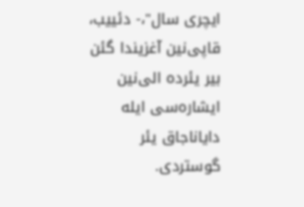ایچری سال"،- دئییب، قاپی‌نین آغزیندا گئن بیر یئرده الی‌نین ایشاره‌سی ایله دایاناجاق یئر گوستردی.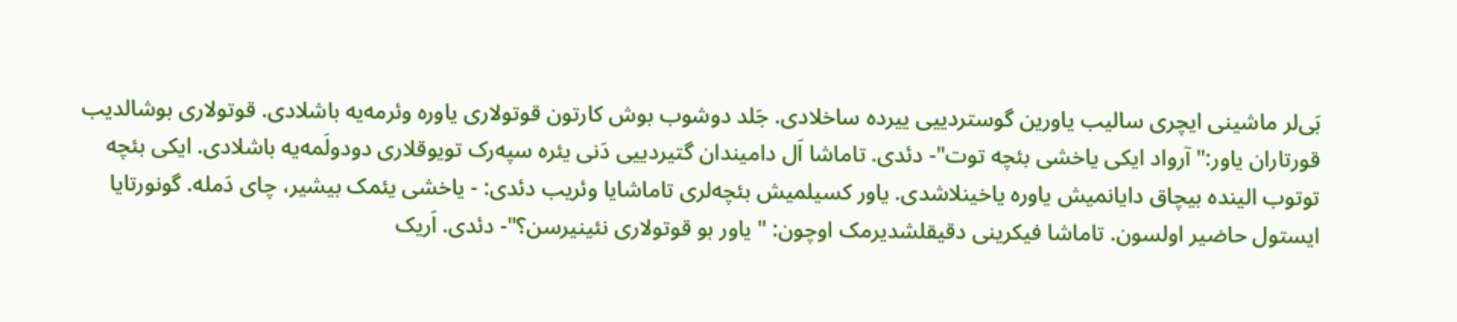بَی‌لر ماشینی ایچری سالیب یاورین گوستردییی ییرده ساخلادی. جَلد دوشوب بوش کارتون قوتولاری یاوره وئرمه‌یه باشلادی. قوتولاری بوشالدیب قورتاران یاور:" آرواد ایکی یاخشی بئچه توت"- دئدی. تاماشا اَل دامیندان گتیردییی دَنی یئره سپه‌رک تویوقلاری دودولَمه‌یه باشلادی. ایکی بئچه توتوب الینده بیچاق دایانمیش یاوره یاخینلاشدی. یاور کسیلمیش بئچه‌لری تاماشایا وئریب دئدی: - یاخشی یئمک بیشیر، چای دَمله. گونورتایا ایستول حاضیر اولسون. تاماشا فیکرینی دقیقلشدیرمک اوچون: " یاور بو قوتولاری نئینیرسن؟"- دئدی. اَریک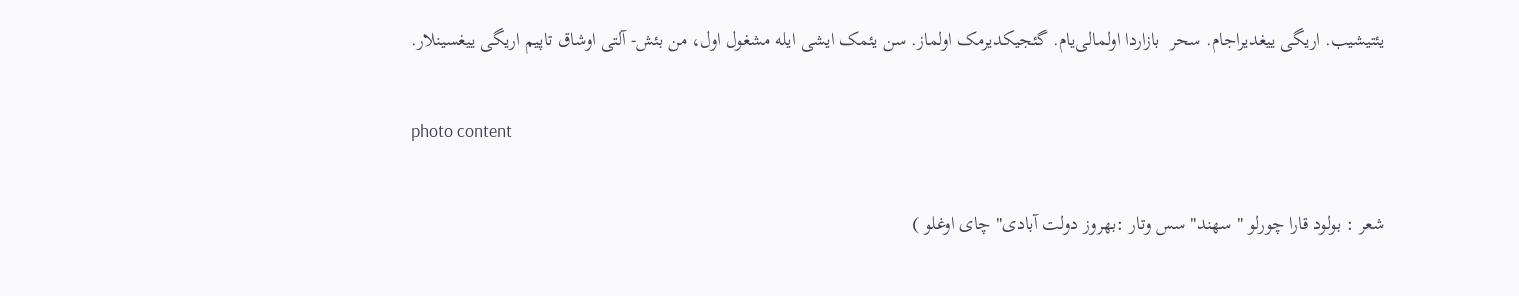یئتیشیب. اریگی ییغدیراجام. سحر  بازاردا اولمالی‌یام. گئجیکدیرمک اولماز. سن یئمک ایشی ایله مشغول اول، من بئش- آلتی اوشاق تاپیم اریگی ییغسینلار.

photo content

شعر : بولود قارا چورلو " سهند" سس وتار :بهروز دولت آبادی" چای اوغلو )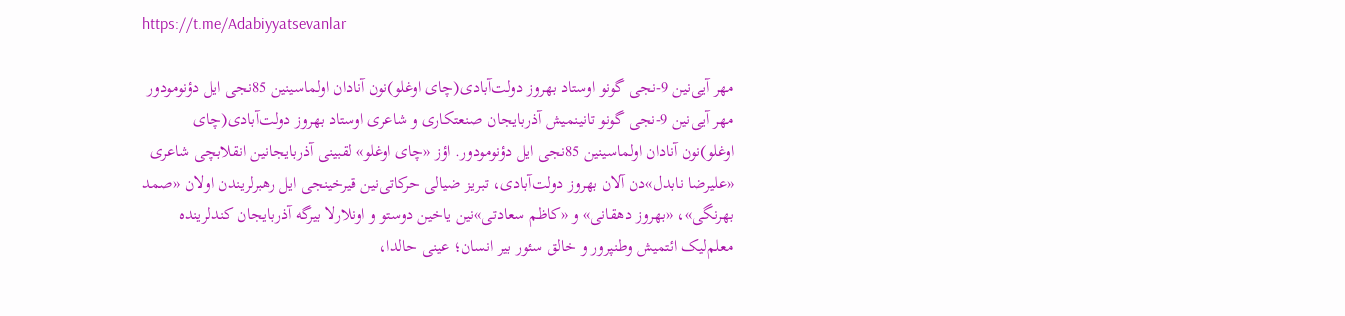https://t.me/Adabiyyatsevanlar

مهر آیی‌نین 9-نجی گونو اوستاد بهروز دولت‌آبادی(چای اوغلو)نون آنادان اولماسینین 85نجی ایل دؤنومودور مهر آیی‌نین 9-نجی گونو تانینمیش آذربایجان صنعتکاری و شاعری اوستاد بهروز دولت‌آبادی(چای اوغلو)نون آنادان اولماسینین 85نجی ایل دؤنومودور. اؤز «چای اوغلو» لقبینی آذربایجانین انقلابچی شاعری «علیرضا نابدل»دن آلان بهروز دولت‌آبادی، تبریز ضیالی حرکاتی‌نین قیرخینجی ایل رهبرلریندن اولان «صمد بهرنگی»، «بهروز دهقانی» و «کاظم سعادتی»نین یاخین دوستو و اونلارلا بیرگه آذربایجان کندلرینده معلم‌لیک ائتمیش وطنپرور و خالق سئور بیر انسان‌؛ عینی حالدا،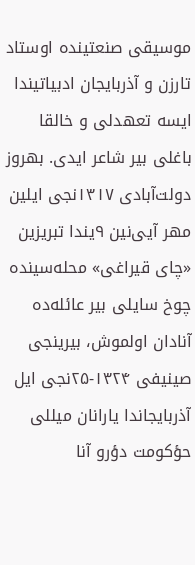موسیقی صنعتینده اوستاد تارزن و آذربایجان ادبیاتیندا‌ ایسه تعهدلی و خالقا باغلی بیر شاعر ‌ایدی. بهروز دولت‌آبادی ۱۳۱۷نجی ایلین مهر آیی‌نین ۹یندا تبریزین «چای قیراغی» محله‌سینده چوخ سایلی بیر عائله‌ده آنادان اولموش، بیرینجی صینیفی ۱۳۲۴-۲۵نجی ایل آذربایجاندا یارانان میللی حؤکومت دؤرو آنا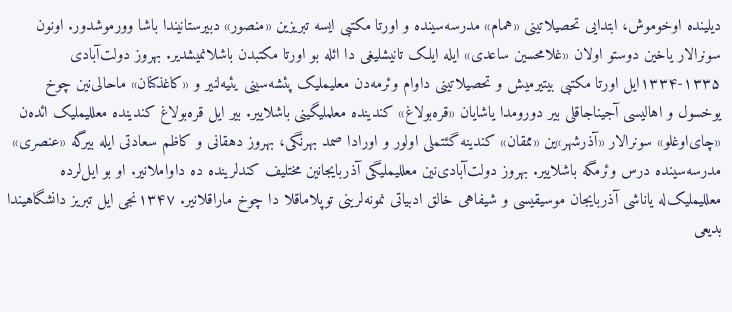دیلینده اوخوموش، ابتدایی تحصیلاتینی «همام» مدرسه‌سینده و اورتا مکتبی ایسه تبریزین «منصور» دبیرستانیندا باشا وورموشدور. اونون سونرالار یاخین دوستو اولان «غلامحسین ساعدی» ایله ایلک تانیشلیغی دا ائله بو اورتا مکتبدن باشلانمیشدیر. بهروز دولت‌آبادی ۱۳۳۵-۱۳۳۴ایل اورتا مکتبی بیتیرمیش و تحصیلاتینی داوام وئرمه‌دن معلیملیک پئشه‌سینی یئیه‌لنیر و «کاغذکنان» ماحالی‌نین چوخ یوخسول و اهالیسی آجیناجاقلی بیر دورومدا یاشایان «قره‌بولاغ» کندینده معلملیگینی باشلاییر. بیر ایل قره‌بولاغ کندینده معللیملیک ائده‌ن «چای‌اوغلو» سونرالار «آذرشهر»ین «ممقان» کندینه گئتملی اولور و اورادا صمد بهرنگی، بهروز دهقانی و کاظم سعادتی ایله بیرگه «عنصری» مدرسه‌سینده درس وئرمگه باشلاییر. بهروز دولت‌آبادی‌نین معللیملیگی آذربایجانین مختلیف کندلرینده ده داواملانیر. او بو ایل‌لرده معللیملیک‌له یاناشی آذربایجان موسیقیسی‌ و شیفاهی خالق ادبیاتی نمونه‌لرینی‌ توپلاماقلا دا چوخ ماراقلانیر. ۱۳۴۷نجی ایل تبریز دانشگاهیندا بدیعی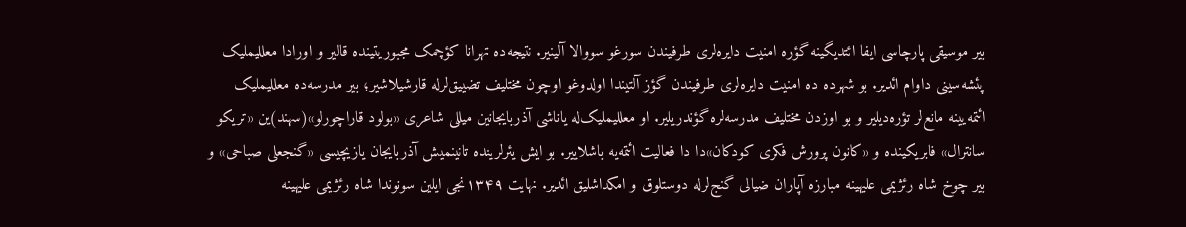بیر موسیقی پارچاسی ایفا ائتدیگینه گؤره امنیت دایره‌لری طرفیندن سورغو سووالا آلینیر. نتیجه‌ده تهرانا کؤچمک مجبوریتینده قالیر و اورادا معللیملیک پئشه‌سینی داوام ائدیر. بو شهرده ده امنیت دایره‌لری طرفیندن گؤز آلتیندا اولدوغو اوچون مختلیف تضییق‌لرله قارشیلاشیر؛ بیر مدرسه‌ده معللیملیک ائتمه‌یینه مانع‌لر تؤره‌دیلیر و بو اوزدن مختلیف مدرسه‌لره گؤندریلیر. او معللیملیک‌له یاناشی آذربایجانین میللی شاعری «بولود قاراچورلو»(سهند)ین «تریکو سانترال‌» فابریکینده و «کانون پرورش فکری کودکان»دا دا فعالیت ائتمه‌یه باشلاییر. بو ایش یئرلرینده تانینمیش آذربایجان یازیچیسی «گنجعلی صباحی» و بیر چوخ شاه رئژیمی علیهینه مبارزه آپاران ضیالی گنج‌لرله دوستلوق و امکداشلیق ائدیر. نهایت ۱۳۴۹نجی ایلین سونوندا شاه رئژیمی علیهینه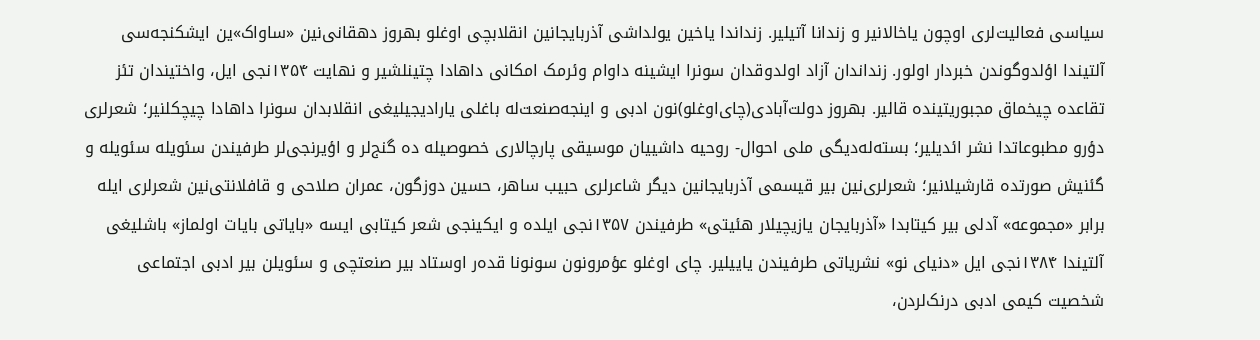سیاسی فعالیت‌لری اوچون یاخالانیر و زندانا آتیلیر. زنداندا یاخین یولداشی آذربایجانین انقلابچی اوغلو بهروز دهقانی‌نین «ساواک»ین ایشکنجه‌سی آلتیندا اؤلدوگوندن خبردار اولور. زنداندان آزاد اولدوقدان سونرا ایشینه داوام وئرمک امکانی داهادا چتینلشیر و نهایت ۱۳۵۴نجی ایل، واختیندان تئز تقاعده چیخماق مجبوریتینده قالیر. بهروز دولت‌آبادی(چای‌اوغلو)نون ادبی و اینجه‌صنعت‌له باغلی یارادیجیلیغی انقلابدان سونرا داهادا چیچکلنیر؛ شعرلری دؤرو مطبوعاتدا نشر ائدیلیر؛ بسته‌له‌دیگی ملی احوال- روحیه داشییان موسیقی پارچالاری خصوصیله ده گنج‌لر و اؤیرنجی‌لر طرفیندن سئویله سئویله و گئنیش صورتده قارشیلانیر؛ شعرلری‌نین بیر قیسمی آذربایجانین دیگر شاعرلری حبیب ساهر، حسین دوزگون، عمران صلاحی و قافلانتی‌نین شعرلری ایله برابر «مجموعه» آدلی بیر کیتابدا «آذربایجان یازیچیلار هئیتی» طرفیندن ۱۳۵۷نجی ایلده و ایکینجی شعر کیتابی ایسه «بایاتی بایات اولماز» باشلیغی آلتیندا ۱۳۸۴نجی ایل «دنیای نو» نشریاتی طرفیندن یاییلیر. چای اوغلو عؤمرونون سونونا قده‌ر اوستاد بیر صنعتچی و سئویلن بیر ادبی اجتماعی شخصیت کیمی ادبی درنک‌لردن،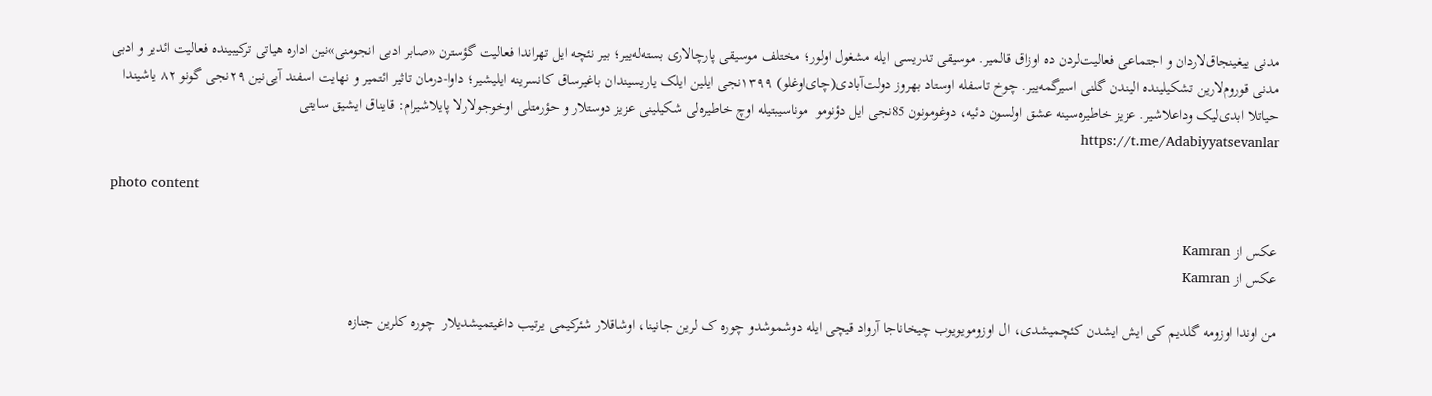مدنی ییغینجاق‌لاردان و اجتماعی فعالیت‌لردن ده اوزاق قالمیر. موسیقی تدریسی ایله مشغول اولور؛ مختلف موسیقی پارچالاری بسته‌له‌ییر؛ بیر نئچه ایل تهراندا فعالیت گؤسترن «صابر ادبی انجومنی»نین اداره هیاتی ترکیبینده فعالیت ائدیر و ادبی مدنی قوروم‌لارین تشکیلینده الیندن گلنی اسیرگمه‌ییر. چوخ تاسفله اوستاد بهروز دولت‌آبادی(چای‌اوغلو) ۱۳۹۹نجی ایلین ایلک یاریسیندان باغیرساق کانسرینه ایلیشیر؛ داوا-درمان تاثیر ائتمیر و نهایت اسفند آیی‌نین ۲۹نجی گونو ۸۲ یاشیندا حیاتلا ابدی‌لیک وداعلاشیر. عزیز خاطیره‌سینه عشق اولسون دئیه، دوغومونون 85نجی ایل دؤنومو  موناسیبتیله اوچ خاطیره‌لی شکیلینی عزیز دوستلار و حؤرمتلی اوخوجولارلا پایلاشیرام: قایناق ایشیق سایتی https://t.me/Adabiyyatsevanlar

photo content

عکس از Kamran
عکس از Kamran

من اوندا اوزومه گلدیم کی ایش ایشدن کئچمیشدی، ال اوزومویویوب چیخاناجا آرواد قیچی ایله دوشموشدو چوره ک لرین جانینا، اوشاقلار شئرکیمی یرتیب داغیتمیشدیلار  چوره کلرین جنازه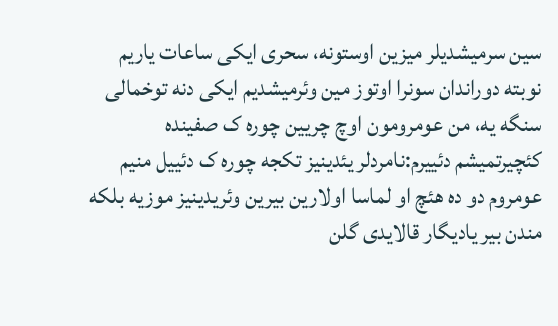سین سرمیشدیلر میزین اوستونه، سحری ایکی ساعات یاریم نوبته دوراندان سونرا اوتوز مین وئرمیشدیم ایکی دنه توخمالی سنگه یه، من عومرومون اوچ چریین چوره ک صفینده کئچیرتمیشم دئییرم:نامردلر یئدینیز تکجه چوره ک دئییل منیم عومروم دو ده هئچ او لماسا اولارین بیرین وئریدینیز موزیه بلکه مندن بیر یادیگار قالایدی گلن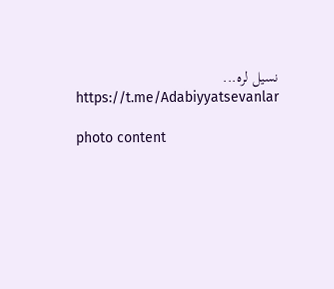نسیل لره... https://t.me/Adabiyyatsevanlar

photo content